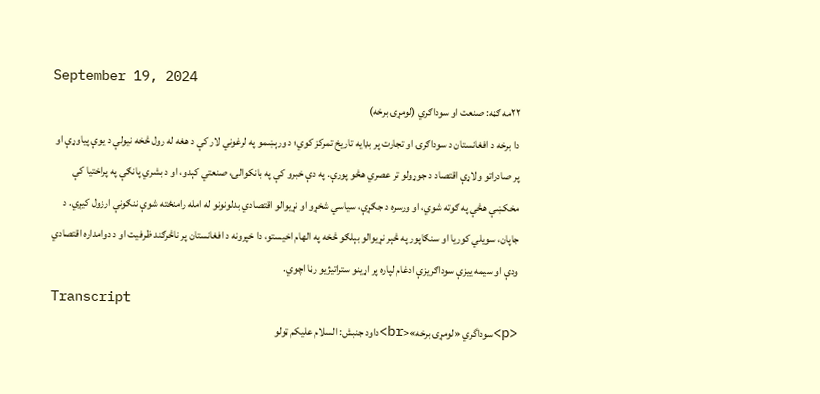September 19, 2024
۲۲مه ګڼه: صنعت او سوداګري (لومړۍ برخه)
دا برخه د افغانستان د سوداګرۍ او تجارت پر بډایه تاریخ تمرکز کوي؛ د ورېښمو په لرغوني لار کې د هغه له رول څخه نیولې د یوې پیاوړې او پر صادراتو ولاړې اقتصاد د جوړولو تر عصري هڅو پورې. په دې خبرو کې په بانکوالۍ، صنعتي کېدو، او د بشري پانګې په پراختیا کې مخکښې هڅې په ګوته شوي، او ورسره د جګړې، سیاسي شخړو او نړیوالو اقتصادي بدلونونو له امله رامنځته شوې ننګونې ارزول کیږي. د جاپان، سویلي کوریا او سنګاپور په څېر نړیوالو بېلګو څخه په الهام اخیستو، دا خپرونه د افغانستان پر ناڅرګند ظرفیت او د دوامداره اقتصادي ودې او سیمه ییزې سوداګریزې ادغام لپاره پر اړینو ستراتیژیو رڼا اچوي.
Transcript
<p>سوداگري «لومړۍ برخه»<br>داود جنبش: السلام علیکم ټولو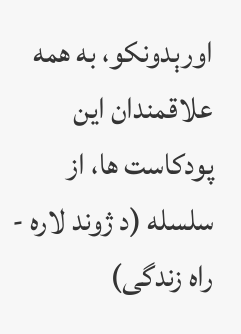اورېدونکو، به همه علاقمندان این پودکاست ها، از سلسله (د ژوند لاره - راه زندگی)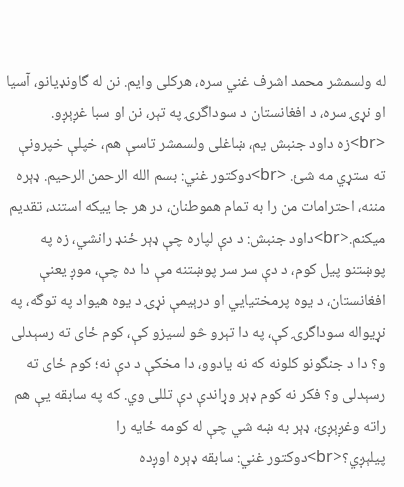له ولسمشر محمد اشرف غني سره، هرکلی وایم. نن له گاونډیانو، آسیا او نړۍ سره، د افغانستان د سوداگرۍ په تېر، نن او سبا غږېږو. <br>زه داود جنبش یم، ښاغلی ولسمشر تاسې هم، خپلې خپرونې ته ستړي مه شئ. <br>دوکتور غني: بسم الله الرحمن الرحیم. ډېره مننه، احترامات من را به تمام هموطنان، در هر جا ییکه استند، تقدیم میکنم.<br>داود جنبش: د دې لپاره چې ډېر ځنډ رانشي، زه په پوښتنو پیل کوم، د دې سر سر پوښتنه مې دا ده چې، موږ یعنې افغانستان، د یوه پرمختیایي او درېیمې نړۍ د یوه هیواد په توگه، په نړیواله سوداگرۍ کې، په دا تېرو څو لسیزو کې، کوم ځای ته رسېدلی و؟ دا د جنگونو کلونه که نه یادوو، دا مخکې د دې نه؛ کوم ځای ته رسېدلی و؟ فکر نه کوم ډېر وړاندې دې تللی وي. که په سابقه یې هم راته وغږېږئ، ډېر به ښه شي چې له کومه ځایه را پیلېږي؟<br>دوکتور غني: سابقه ډېره اوږده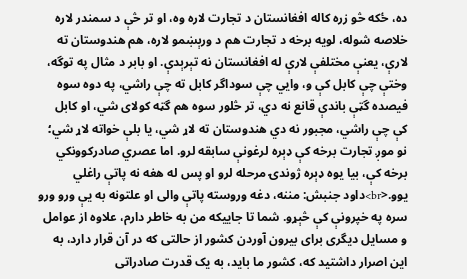ده، ځکه څو زره کاله افغانستان د تجارت لاره وه، او تر څې د سمندر لاره خلاصه شوله، لویه برخه د تجارت هم د ورېښمو لاره، هم هندوستان ته لارې، یعنې مختلفې لارې له افغانستان نه تېرېدې. او بابر د مثال په توگه، وختې چې کابل کې و، وایي چې سوداگر کابل ته چې راشي، په دوه سوه فیصده گټې باندې قانع نه دي، تر څلور سوه هم گټه کولای شي، او کابل کې چې راشي، مجبور نه دي هندوستان ته لاړ شي، یا بلې خواته لاړ شي؛ نو موږ تجارت برخه کې ډېره لرغونې سابقه لرو. اما عصري صادرکوونکي برخه کې، بیا یوه ډېره ژوندۍ مرحله لرو او پس له هغه نه پاتې راغلي یوو.<br>داود جنبش: مننه، دغه وروسته پاتې والی او علتونه به یې ورو ورو سره په خپرونې کې څېړو. شما تا جاییکه من به خاطر دارم، علاوه از عوامل و مسایل دیگری برای بیرون آوردن کشور از حالتی که در آن قرار دارد، به این اصرار داشتید که، کشور ما باید، به یک قدرت صادراتی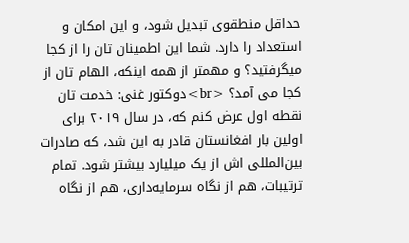حداقل منطقوی تبدیل شود، و این امکان و استعداد را دارد. شما این اطمینان تان را از کجا میگرفتید؟ و مهمتر از همه اینکه، الهام تان از کجا می آمد؟ <br>دوکتور غنی: خدمت تان نقطه اول عرض کنم که، در سال ۲۰۱۹ برای اولین بار افغانستان قادر به این شد، که صادرات بین‌المللی اش از یک میلیارد بیشتر شود. تمام ترتیبات، هم از نگاه سرمایه‌داری، هم از نگاه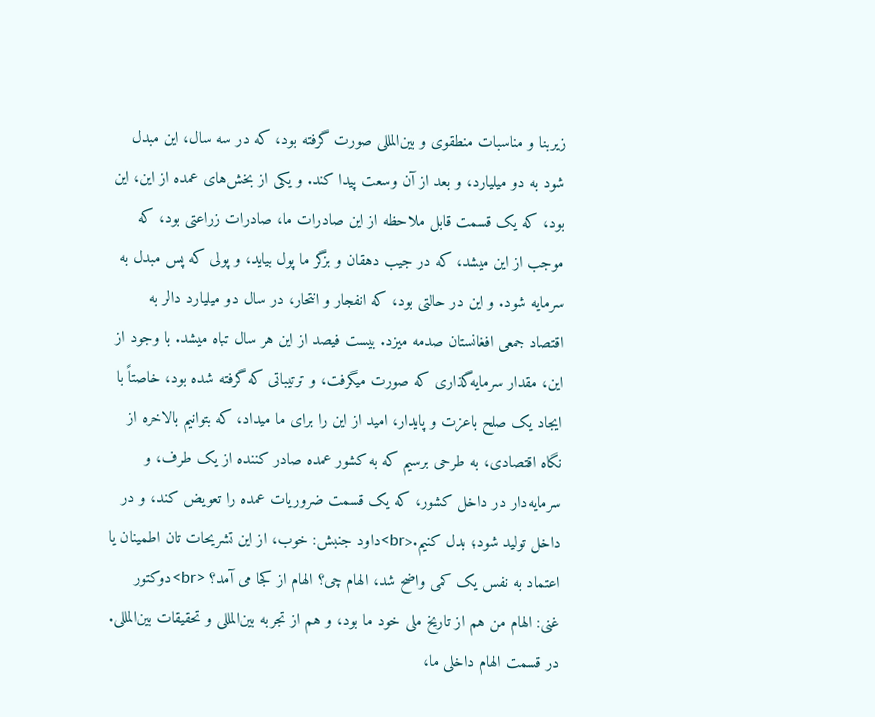زیربنا و مناسبات منطقوی و بین‌المللی صورت گرفته بود، که در سه سال، این مبدل شود به دو میلیارد، و بعد از آن وسعت پیدا کند. و یکی از بخش‌های عمده از این، این بود، که یک قسمت قابل ملاحظه از این صادرات ما، صادرات زراعتی بود، که موجب از این میشد، که در جیب دهقان و بزگر ما پول بیاید، و پولی که پس مبدل به سرمایه شود. و این در حالتی بود، که انفجار و انتحار، در سال دو میلیارد دالر به اقتصاد جمعی افغانستان صدمه میزد. بیست فیصد از این هر سال تباه میشد. با وجود از این، مقدار سرمایه‌گذاری که صورت میگرفت، و ترتیباتی که گرفته شده بود، خاصتاً با ایجاد یک صلح باعزت و پایدار، امید از این را برای ما میداد، که بتوانیم بالاخره از نگاه اقتصادی، به طرحی برسیم که به کشور عمده صادر کننده از یک طرف، و سرمایه‌دار در داخل کشور، که یک قسمت ضروریات عمده را تعویض کند، و در داخل تولید شود؛ بدل کنیم.<br>داود جنبش: خوب، از این تشریحات تان اطمینان یا اعتماد به نفس یک کمی واضح شد، الهام چی؟ الهام از کجا می آمد؟ <br>دوکتور غنی: الهام من هم از تاریخ ملی خود ما بود، و هم از تجربه بین‌المللی و تحقیقات بین‌المللی. در قسمت الهام داخلی ما،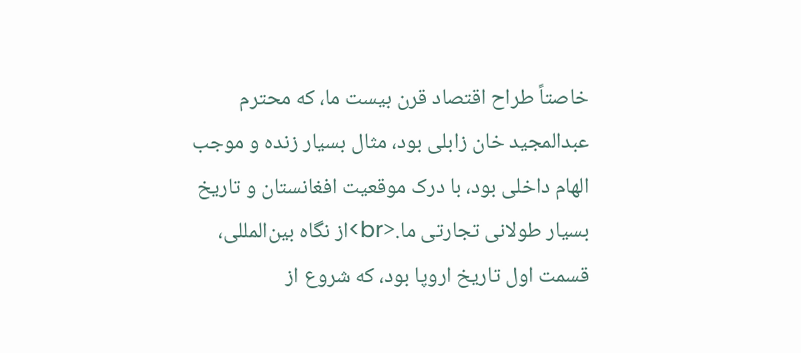خاصتاً طراح اقتصاد قرن بیست ما، که محترم عبدالمجید خان زابلی بود، مثال بسیار زنده و موجب الهام داخلی بود، با درک موقعیت افغانستان و تاریخ بسیار طولانی تجارتی ما.<br>از نگاه بین‌المللی، قسمت اول تاریخ اروپا بود، که شروع از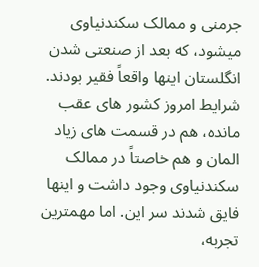جرمنی و ممالک سکندنیاوی میشود، که بعد از صنعتی شدن انگلستان اینها واقعاً فقیر بودند. شرایط امروز کشور های عقب مانده، هم در قسمت های زیاد المان و هم خاصتاً در ممالک سکندنیاوی وجود داشت و اینها فایق شدند سر این. اما مهمترین تجربه،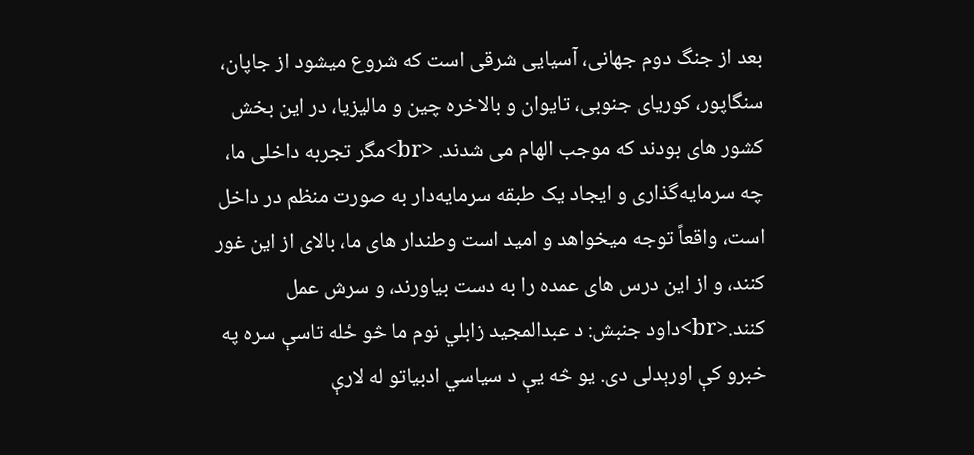بعد از جنگ دوم جهانی، آسیایی شرقی است که شروع میشود از جاپان، سنگاپور، کوریای جنوبی، تایوان و بالاخره چین و مالیزیا، در این بخش کشور های بودند که موجب الهام می شدند. <br>مگر تجربه داخلی ما، چه سرمایه‌گذاری و ایجاد یک طبقه سرمایه‌دار به صورت منظم در داخل است، واقعاً توجه میخواهد و امید است وطندار های ما، بالای از این غور کنند، و از این درس های عمده را به دست بیاورند، و سرش عمل کنند.<br>داود جنبش: د عبدالمجید زابلي نوم ما څو ځله تاسې سره په خبرو کې اورېدلی دی. یو څه یې د سیاسي ادبیاتو له لارې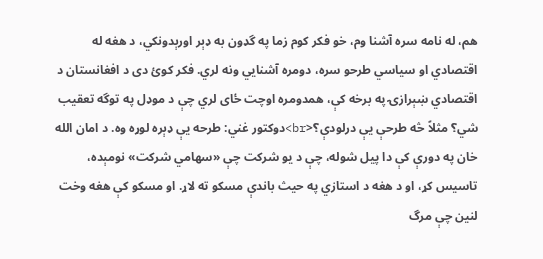هم، له نامه سره آشنا وم، خو فکر کوم زما په گډون به ډېر اورېدونکي، د هغه له اقتصادي او سیاسي طرحو سره، دومره آشنایي ونه لري. فکر کوئ دی د افغانستان د اقتصادي ښېرازۍ په برخه کې، همدومره اوچت ځای لري چې د موډل په توگه تعقیب شي؟ مثلاً څه طرحې یې درلودې؟<br>دوکتور غني: طرحه یې ډېره لوړه وه. د امان الله خان په دورې کې دا پیل شوله، چې د یو شرکت چې «سهامي شرکت» نومېده، تاسیس کړ، او د هغه د استازي په حیث باندې مسکو ته لاړ. او مسکو کې هغه وخت لنین چې مرگ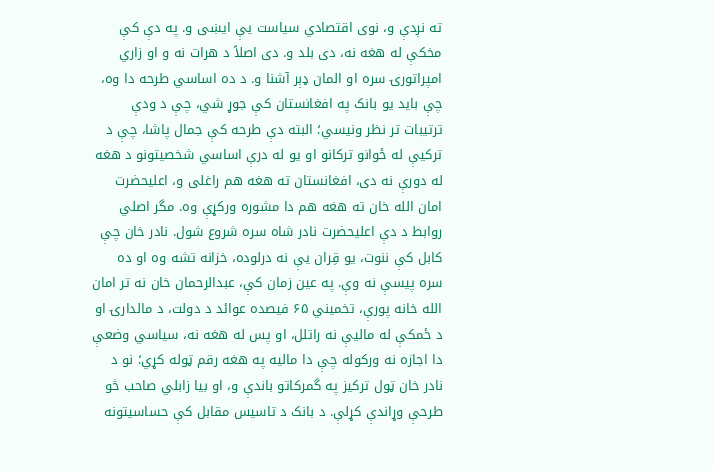ته نږدې و، نوی اقتصادي سیاست یې ایښی و. په دې کې مخکې له هغه نه، دی بلد و. دی اصلاً د هرات نه و او زاري امپراتورۍ سره او المان ډېر آشنا و. د ده اساسي طرحه دا وه، چې باید یو بانک په افغانستان کې جوړ شي، چې د ودې ترتیبات تر نظر ونیسي؛ البته دې طرحه کې جمال پاشا، چې د ترکیې له ځوانو ترکانو او یو له درې اساسي شخصیتونو د هغه له دورې نه دی، افغانستان ته هغه هم راغلی و، اعلیحضرت امان الله خان ته هغه هم دا مشوره ورکړې وه. مگر اصلي روابط د دې اعلیحضرت نادر شاه سره شروع شول. نادر خان چې کابل کې ننوت، یو قِران یې نه درلوده، خزانه تشه وه او ده سره پیسې نه وې. په عین زمان کې، عبدالرحمان خان نه تر امان الله خانه پورې، تخمیني ۶۵ فیصده عوائد د دولت، د مالدارۍ او د ځمکې له مالیې نه راتلل، او پس له هغه نه، سیاسي وضعې دا اجازه نه ورکوله چې دا مالیه په هغه رقم ټوله کړي؛ نو د نادر خان ټول ترکیز په گمرکاتو باندې و، او بیا زابلي صاحب څو طرحې وړاندې کړلې. د بانک د تاسیس مقابل کې حساسیتونه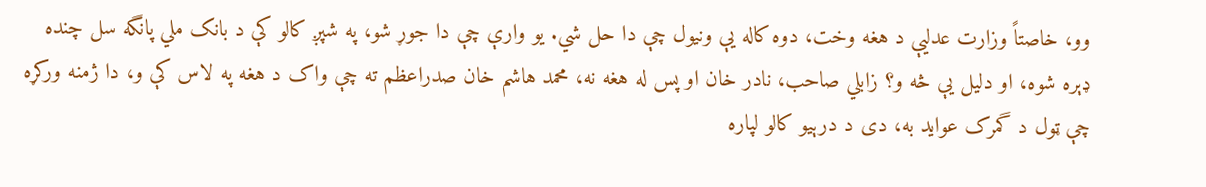وو، خاصتاً وزارت عدلیې د هغه وخت، دوه کاله یې ونیول چې دا حل شي. یو وارې چې دا جوړ شو، په شپږ کالو کې د بانک ملي پانگه سل چنده ډېره شوه، او دلیل یې څه و؟ زابلي صاحب، نادر خان او پس له هغه نه، محمد هاشم خان صدراعظم ته چې واک د هغه په لاس کې و، دا ژمنه ورکړه چې ټول د گمرک عواید به، دی د درېیو کالو لپاره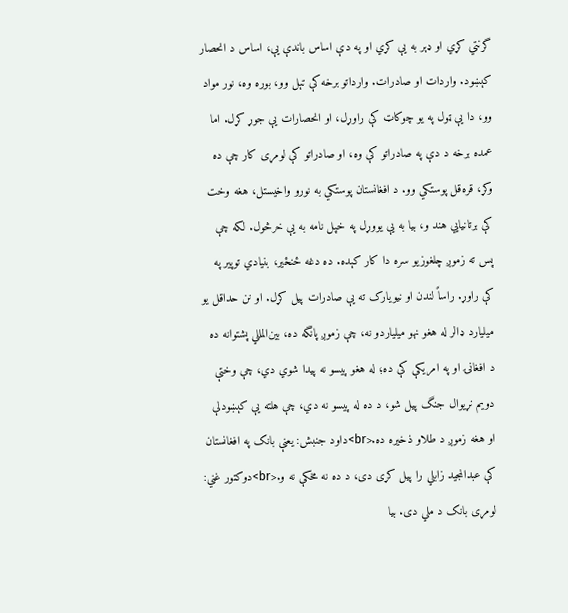گرنتي کړي او ډېر به یې کړي او په دې اساس باندې یې، اساس د انحصار کېښود. واردات او صادرات. وارداتو برخه کې تېل وو، بوره وه، نور مواد وو، دا یې ټول په یو چوکاټ کې راوړل، او انحصارات یې جوړ کړل. اما عمده برخه د دې په صادراتو کې وه، او صادراتو کې لومړی کار چې ده وکړ، قره‌قل پوستکي وو. د افغانستان پوستکي به نورو واخیستل، هغه وخت کې برتانیايي هند و، بیا به یې یووړل په خپل نامه به یې خرڅول. لکه چې پس ته زموږ چلغوزیو سره دا کار کېده. ده دغه ځنځير، بنیادي توپیر په کې راوړ. راساً لندن او نیویارک ته یې صادرات پیل کړل. او نن حداقل یو میلیارد ډالر له هغو نهو میلیاردو نه، چې زموږ پانگه ده، بین‌المللي پشتوانه ده د افغانۍ او په امریکې کې ده؛ له هغو پیسو نه پیدا شوي دي، چې وختې دویم نړیوال جنگ پیل شو، د ده له پیسو نه دي، چې هلته یې کېښودلې او هغه زموږ د طلاو ذخیره ده.<br>داود جنبش: یعنې بانک په افغانستان کې عبدالمجید زابلي را پیل کړی دی، د ده نه مخکې نه و.<br>دوکتور غني: لومړی بانک د ملي دی. بیا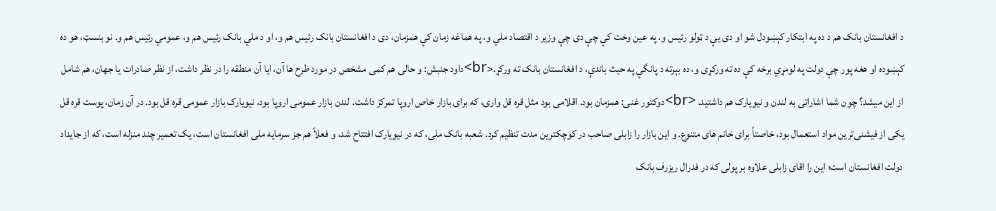د افغانستان بانک هم د ده په ابتکار کېښودل شو او دی یې د ټولو رئیس و. په عین وخت کې چې دی چې وزیر د اقتصاد ملي و، په هماغه زمان کې همزمان، دی د افغانستان بانک رئیس هم و، او د ملي بانک رئیس هم و، عمومي رئیس هم و. نو بنسټ، هو ده کېښوده او هغه پور چې دولت په لومړي برخه کې ده ته ورکړی و، ده بېرته د پانگې په حیث باندې، د افغانستان بانک ته ورکړ.<br>داود جنبش: و حالی هم کمی مشخص در مورد طرح ها آن، ایا آن منطقه را در نظر داشت، از نظر صادرات یا جهان، هم شامل از این میشد؟ چون شما اشاراتی به لندن و نیویارک هم داشتید. <br>دوکتور غنی: همزمان بود. اقلامی بود مثل قره قل واری، که برای بازار خاص اروپا تمرکز داشت. لندن بازار عمومی اروپا بود، نیویارک بازار عمومی قره قل بود. در آن زمان، پوست قره قل یکی از فیشنی‌ترین مواد استعمال بود، خاصتاً برای خانم های متنوع. و این بازار را زابلی صاحب در کوچکترین مدت تنظیم کرد. شعبه بانک ملی، که در نیویارک افتتاح شد، و فعلاً هم جز‌ سرمایه ملی افغانستان است، یک تعمیر چند منزله است، که از جایداد دولت افغانستان است؛ این را اقای زابلی علاوه بر پولی که در فدرال ریزرف بانک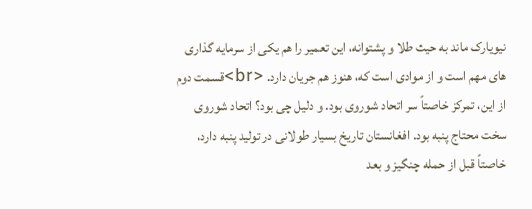نیویارک ماند به حیث طلا و پشتوانه، این تعمیر را هم یکی از سرمایه گذاری های مهم است و از موادی است که، هنوز هم جریان دارد. <br>قسمت دوم از این، تمرکز خاصتاً سر اتحاد شوروی بود. و دلیل چی بود؟ اتحاد شوروی سخت محتاج پنبه بود. افغانستان تاریخ بسیار طولانی در تولید پنبه دارد، خاصتاً قبل از حمله چنگیز و بعد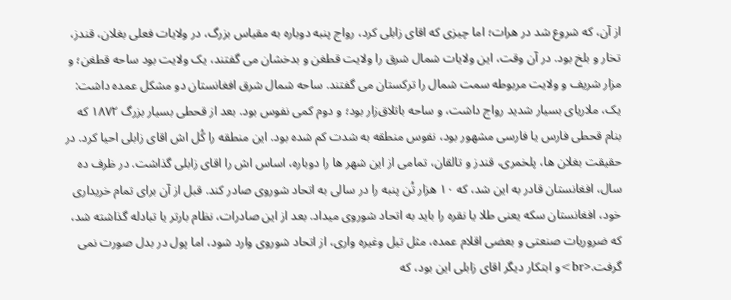از آن، که شروع شد در هرات؛ اما چیزی که اقای زابلی کرد، رواج پنبه دوباره به مقیاس بزرگ، در ولایات فعلی بغلان، قندز، تخار و بلخ بود. در آن وقت، این ولایات شمال شرق را ولایت قطغن و بدخشان می گفتند، یک ولایت بود ساحه قطغن؛ و مزار شریف و ولایت مربوطه سمت شمال را ترکستان می گفتند. ساحه شمال شرق افغانستان دو مشکل عمده داشت: یک، ملاریای بسیار شدید رواج داشت، و ساحه باتلاق‌زار بود؛ و دوم کمی نفوس بود. بعد از قحطی بسیار بزرگ ۱۸۷۲ که بنام قحطی فارس یا فارسی مشهور بود، نفوس منطقه به شدت کم شده بود. این منطقه را کُل اش اقای زابلی احیا کرد. در حقیقت بغلان ها، پلخمری، قندز و تالقان، تمامی از این شهر ها را دوباره، اساس اش را اقای زابلی گذاشت. در ظرف ده سال، افغانستان قادر به این شد، که ۱۰ هزار تُن پنبه را در سالی به اتحاد شوروی صادر کند. قبل از آن برای تمام خریداری خود، افغانستان سکه یعنی طلا یا نقره را باید به اتحاد شوروی میداد. بعد از این صادرات، نظام بارتر یا تبادله گذاشته شد، که ضروریات صنعتی و بعضی اقلام عمده، مثل تیل وغیره واری، از اتحاد شوروی وارد شود، اما پول در بدل صورت نمی گرفت.<br>و ابتکار دیگر اقای زابلی این بود، که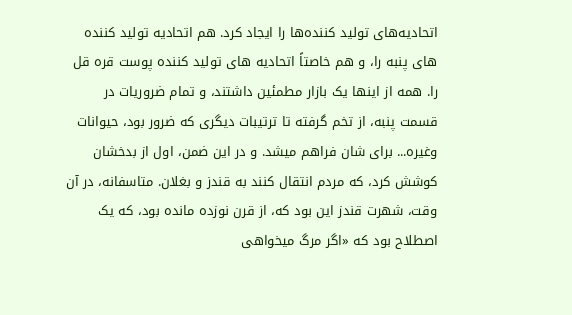اتحادیه‌های تولید کننده‌ها را ایجاد کرد. هم اتحادیه تولید کننده های پنبه را، و هم خاصتاً اتحادیه های تولید کننده پوست قره قل را. همه از اینها یک بازار مطمئین داشتند، و تمام ضروریات در قسمت پنبه، از تخم گرفته تا ترتیبات دیگری که ضرور بود، حیوانات وغیره... برای شان فراهم میشد. و در این ضمن، اول از بدخشان کوشش کرد، که مردم انتقال کنند به قندز و بغلان. متاسفانه، در آن وقت، شهرت قندز این بود که، از قرن نوزده مانده بود، که یک اصطلاح بود که «اگر مرگ میخواهی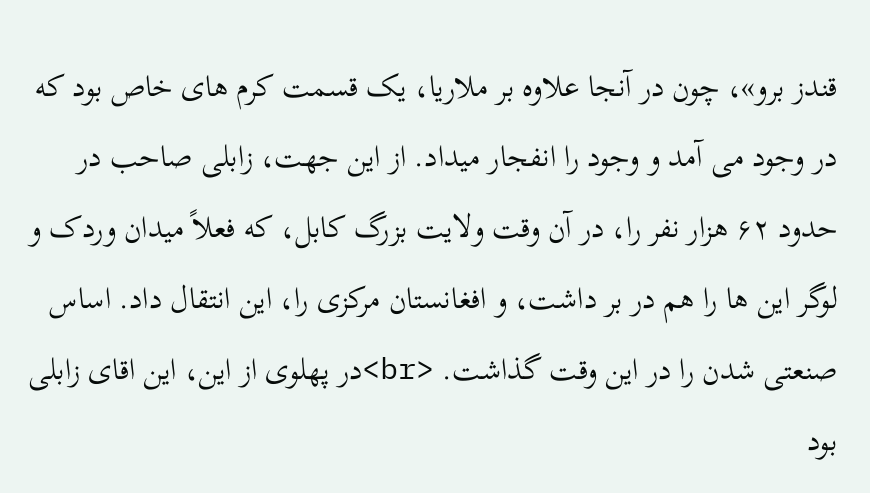قندز برو»، چون در آنجا علاوه بر ملاریا، یک قسمت کرم های خاص بود که در وجود می آمد و وجود را انفجار میداد. از این جهت، زابلی صاحب در حدود ۶۲ هزار نفر را، در آن وقت ولایت بزرگ کابل، که فعلاً میدان وردک و لوگر این ها را هم در بر داشت، و افغانستان مرکزی را، این انتقال داد. اساس صنعتی شدن را در این وقت گذاشت. <br>در پهلوی از این، این اقای زابلی بود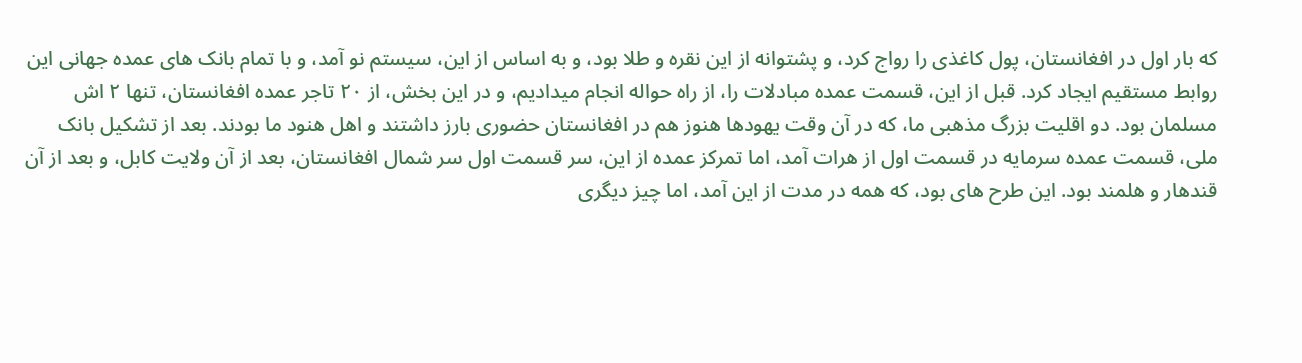که بار اول در افغانستان، پول کاغذی را رواج کرد، و پشتوانه از این نقره و طلا بود، و به اساس از این، سیستم نو آمد، و با تمام بانک های عمده جهانی این روابط مستقیم ایجاد کرد. قبل از این، قسمت عمده مبادلات را، از راه حواله انجام میدادیم، و در این بخش، از ۲۰ تاجر عمده افغانستان، تنها ۲ اش مسلمان بود. دو اقلیت بزرگ مذهبی ما، که در آن وقت یهودها هنوز هم در افغانستان حضوری بارز داشتند و اهل هنود ما بودند. بعد از تشکیل بانک ملی، قسمت عمده سرمایه در قسمت اول از هرات آمد، اما تمرکز عمده از این، سر قسمت اول سر شمال افغانستان، بعد از آن ولایت کابل، و بعد از آن قندهار و هلمند بود. این طرح های بود، که همه در مدت از این آمد، اما چیز دیگری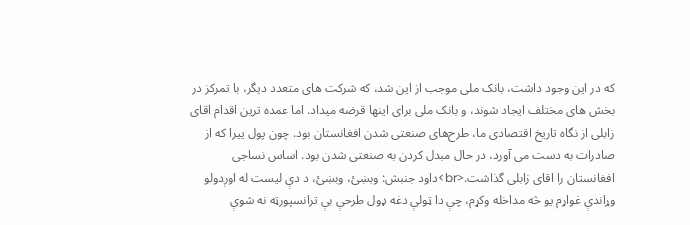که در این وجود داشت، بانک ملی موجب از این شد، که شرکت های متعدد دیگر، با تمرکز در بخش های مختلف ایجاد شوند، و بانک ملی برای اینها قرضه میداد. اما عمده ترین اقدام اقای زابلی از نگاه تاریخ اقتصادی ما، طرح‌های صنعتی شدن افغانستان بود. چون پول ییرا که از صادرات به دست می آورد، در حال مبدل کردن به صنعتی شدن بود. اساس نساجی افغانستان را اقای زابلی گذاشت.<br>داود جنبش: وبښئ، وبښئ، د دې لیست له اوږدولو وړاندې غواړم یو څه مداخله وکړم، چې دا ټولې دغه ډول طرحې بې ترانسپورټه نه شوې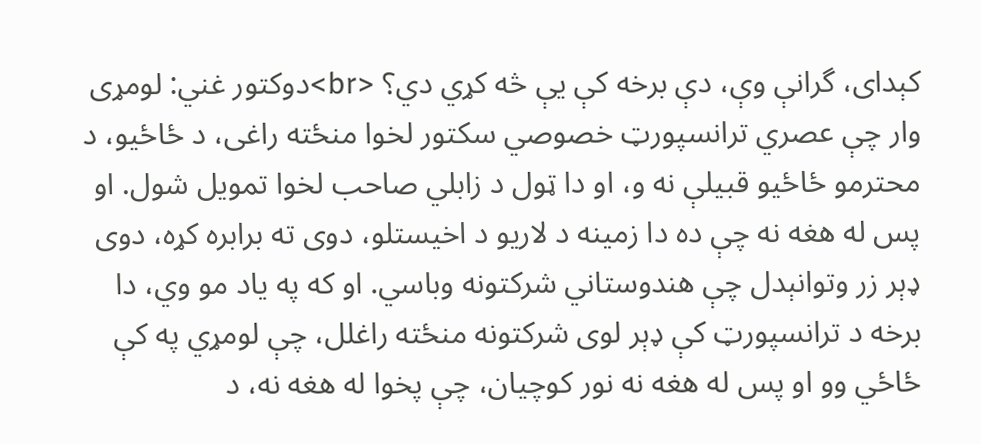کېدای، گرانې وې، دې برخه کې یې څه کړي دي؟ <br>دوکتور غني: لومړی وار چې عصري ترانسپورټ خصوصي سکتور لخوا منځته راغی، د ځاځیو، د محترمو ځاځیو قبیلې نه و، او دا ټول د زابلي صاحب لخوا تمویل شول. او پس له هغه نه چې ده دا زمینه د لاریو د اخیستلو، دوی ته برابره کړه، دوی ډېر زر وتوانېدل چې هندوستاني شرکتونه وباسي. او که په یاد مو وي، دا برخه د ترانسپورټ کې ډېر لوی شرکتونه منځته راغلل، چې لومړي په کې ځاځي وو او پس له هغه نه نور کوچیان، چې پخوا له هغه نه، د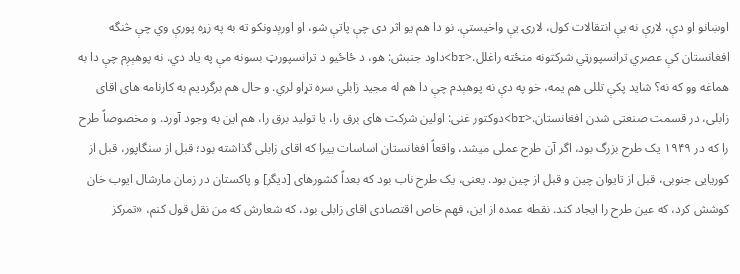اوښانو او دې، لارې نه یې انتقالات کول، لارۍ یې واخیستې. نو دا هم یو اثر دی چې پاتې شو، او اورېدونکو ته به په زړه پورې وي چې څنگه افغانستان کې عصري ترانسپورټي شرکتونه منځته راغلل.<br>داود جنبش: هو، د ځاځیو د ترانسپورټ بسونه مې په یاد دي. نه پوهېږم چې دا به هماغه وو که نه؟ شاید پکې تللی هم یمه، خو په دې نه پوهېدم چې دا هم له مجید زابلي سره تړاو لري. و حال هم برگردیم به کارنامه های اقای زابلی، در قسمت صنعتی شدن افغانستان.<br>دوکتور غنی: اولین شرکت های برق را، یا تولید برق را، هم این به وجود آورد. و مخصوصاً طرح را که در ۱۹۴۹ یک طرح بزرگ بود، اگر آن طرح عملی میشد، واقعاً افغانستان اساسات ییرا که اقای زابلی گذاشته بود؛ قبل از سنگاپور، قبل از کوریایی جنوبی، قبل از تایوان چین و قبل از چین بود. یعنی، یک طرح ناب بود که بعداً کشورهای [دیگر] و پاکستان در زمان مارشال ایوب خان کوشش کرد، که عین طرح را ایجاد کند. نقطه عمده از این، فهم خاص اقتصادی اقای زابلی بود، که شعارش که من نقل قول کنم، «تمرکز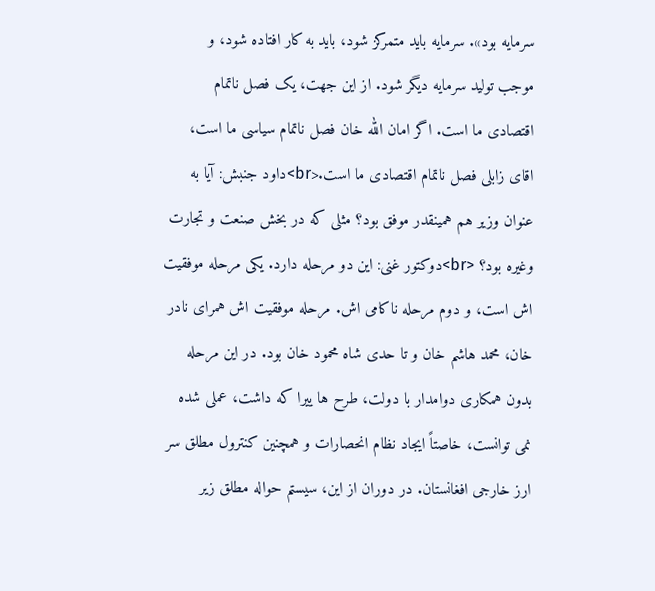سرمایه بود». سرمایه باید متمرکز شود، باید به کار افتاده شود، و موجب تولید سرمایه دیگر شود. از این جهت، یک فصل ناتمام اقتصادی ما است. اگر امان الله خان فصل ناتمام سیاسی ما است، اقای زابلی فصل ناتمام اقتصادی ما است.<br>داود جنبش: آيا به عنوان وزیر هم همینقدر موفق بود؟ مثلی که در بخش صنعت و تجارت وغیره بود؟ <br>دوکتور غنی: این دو مرحله دارد. یکی مرحله موفقیت اش است، و دوم مرحله ناکامی اش. مرحله موفقیت اش همرای نادر خان، محمد هاشم خان و تا حدی شاه محمود خان بود. در این مرحله بدون همکاری دوامدار با دولت، طرح ها ییرا که داشت، عملی شده نمی توانست، خاصتاً ایجاد نظام انحصارات و همچنین کنترول مطلق سر ارز خارجی افغانستان. در دوران از این، سیستم حواله مطلق زیر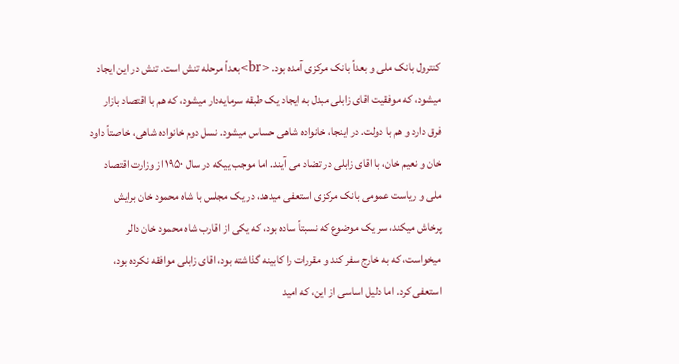کنترول بانک ملی و بعداً بانک مرکزی آمده بود. <br>بعداً مرحله تنش است. تنش در این ایجاد میشود، که موفقیت اقای زابلی مبدل به ایجاد یک طبقه سرمایه‌دار میشود، که هم با اقتصاد بازار فرق دارد و هم با دولت. در اینجا، خانواده شاهی حساس میشود. نسل دوم خانواده شاهی، خاصتاً داود خان و نعیم خان، با اقای زابلی در تضاد می آیند. اما موجب ییکه در سال ۱۹۵۰ از وزارت اقتصاد ملی و ریاست عمومی بانک مرکزی استعفی میدهد، در یک مجلس با شاه محمود خان برایش پرخاش میکند، سر یک موضوع که نسبتاً ساده بود، که یکی از اقارب شاه محمود خان دالر میخواست، که به خارج سفر کند و مقررات را کابینه گذاشته بود، اقای زابلی موافقه نکرده بود، استعفی کرد. اما دلیل اساسی از این، که امید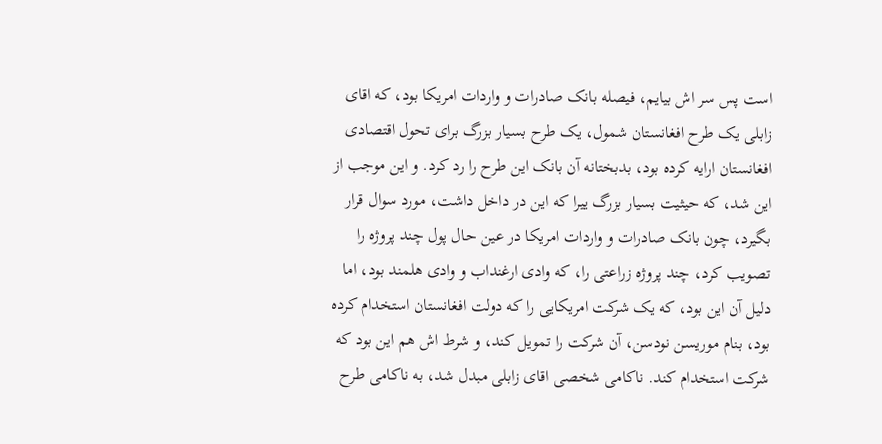است پس سر اش بیایم، فیصله بانک صادرات و واردات امریکا بود، که اقای زابلی یک طرح افغانستان شمول، یک طرح بسیار بزرگ برای تحول اقتصادی افغانستان ارایه کرده بود، بدبختانه آن بانک این طرح را رد کرد. و این موجب از این شد، که حیثیت بسیار بزرگ ییرا که این در داخل داشت، مورد سوال قرار بگیرد، چون بانک صادرات و واردات امریکا در عین حال پول چند پروژه را تصویب کرد، چند پروژه زراعتی را، که وادی ارغنداب و وادی هلمند بود، اما دلیل آن این بود، که یک شرکت امریکایی را که دولت افغانستان استخدام کرده بود، بنام موریسن نودسن، آن شرکت را تمویل کند، و شرط اش هم این بود که شرکت استخدام کند. ناکامی شخصی اقای زابلی مبدل شد، به ناکامی طرح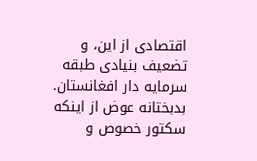اقتصادی از این، و تضعیف بنیادی طبقه سرمایه دار افغانستان. بدبختانه عوض از اینکه سکتور خصوص و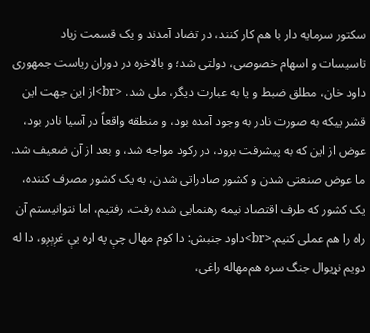سکتور سرمایه ‌دار با هم کار کنند، در تضاد آمدند و یک قسمت زیاد تاسیسات و اسهام خصوصی، دولتی شد؛ و بالاخره در دوران ریاست جمهوری داود خان، مطلق ضبط و یا به عبارت دیگر، ملی شد. <br>از این جهت این قشر ییکه به صورت نادر به وجود آمده بود، و منطقه واقعاً در آسیا نادر بود، عوض از این که به پیشرفت برود، در رکود مواجه شد، و بعد از آن ضعیف شد. ما عوض صنعتی شدن و کشور صادراتی شدن، به یک کشور مصرف کننده، یک کشور که طرف اقتصاد نیمه رهنمایی شده رفت، رفتیم، اما نتوانیستم آن راه را هم عملی کنیم.<br>داود جنبش: دا کوم مهال چې په اړه یې غږېږو، دا له دویم نړیوال جنگ سره هم‌مهاله راغی،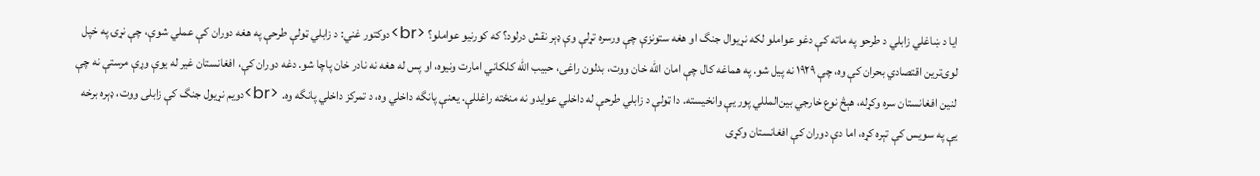ایا د ښاغلي زابلي د طرحو په ماته کې دغو عواملو لکه نړیوال جنگ او هغه ستونزې چې ورسره تړلې وې ډېر نقش درلود؟ که کورنیو عواملو؟ <br>دوکتور غني: د زابلي ټولې طرحې په هغه دوران کې عملي شوې، چې نړۍ په خپل لوی‌ترین اقتصادي بحران کې وه، چې ۱۹۲۹ نه پیل شو. په هماغه کال چې امان الله خان ووت، بدلون راغی، حبیب الله کلکاني امارت ونیوه، او پس له هغه نه نادر خان پاچا شو. دغه دوران کې، افغانستان غیر له یوې وړې مرستې نه چې لنین افغانستان سره وکړله، هېڅ نوع خارجي بین‌المللي پور یې وانخیسته. دا ټولې د زابلي طرحې له داخلي عوایدو نه منځته راغللې. یعنې پانگه داخلي وه، د تمرکز داخلي پانگه وه. <br>دویم نړیول جنگ کې زابلی ووت، ډېره برخه یې په سویس کې تېره کړه، اما دې دوران کې افغانستان وکړی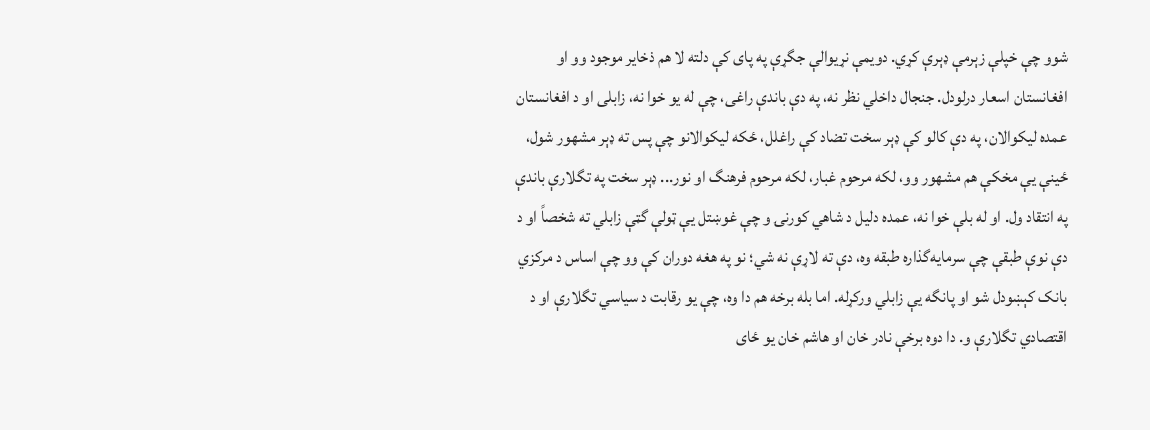شوو چې خپلې زېرمې ډېرې کړي. دویمې نړیوالې جگړې په پای کې دلته لا هم ذخایر موجود وو او افغانستان اسعار درلودل. جنجال داخلي نظر نه، په دې باندې راغی، چې له یو خوا نه، زابلی او د افغانستان عمده لیکوالان، په دې کالو کې ډېر سخت تضاد کې راغلل، ځکه لیکوالانو چې پس ته ډېر مشهور شول، ځينې یې مخکې هم مشهور وو، لکه مرحوم غبار، لکه مرحوم فرهنگ او نور... ډېر سخت په تگلارې باندې په انتقاد ول. او له بلې خوا نه، عمده دلیل د شاهي کورنۍ و چې غوښتل یې ټولې گټې زابلي ته شخصاً او د دې نوې طبقې چې سرمایه‌گذاره طبقه وه، دې ته لاړې نه شي؛ نو په هغه دوران کې وو چې اساس د مرکزي بانک کېښودل شو او پانگه یې زابلي ورکړله. اما بله برخه هم دا وه، چې یو رقابت د سیاسي تگلارې او د اقتصادي تگلارې و. دا دوه برخې نادر خان او هاشم خان یو ځای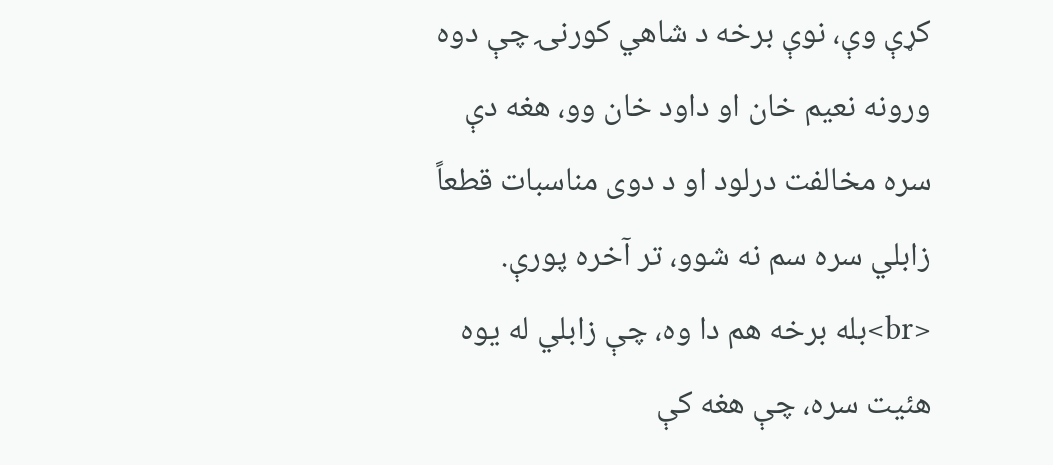کړې وې، نوې برخه د شاهي کورنۍ چې دوه ورونه نعیم خان او داود خان وو، هغه دې سره مخالفت درلود او د دوی مناسبات قطعاً زابلي سره سم نه شوو، تر آخره پورې. <br>بله برخه هم دا وه، چې زابلي له یوه هئیت سره، چې هغه کې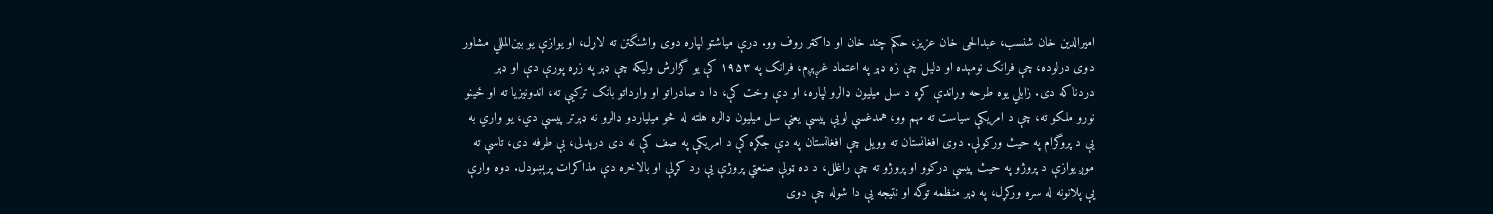امیرالدین خان شنسب، عبدالحی خان عزیز، حکم چند خان او داکټر روف وو. درې میاشتو لپاره دوی واشنگتن ته لاړل، او یوازې یو بین‌المللي مشاور دوی درلوده، چې فرانک نومېده او دلیل چې زه ډېر په اعتماد غږېږم، فرانک په ۱۹۵۳ کې یو گزارش ولیکه چې ډېر په زړه پورې دې او ډېر دردناکه دی. زابلي یوه طرحه وړاندې کړه د سل میلیون ډالرو لپاره، او دې وخت کې، دا د صادراتو او وارداتو بانک ترکیې ته، اندونیزیا ته او ځینو نورو ملکو ته، چې د امریکې سیاست ته مهم وو، همدغسې لویې پیسې یعنې سل میلیون ډالره هلته له څو میلیاردو ډالرو نه ډېرتر پیسې دي، یو واري به یې د پروگرام په حیث ورکولې. دوی افغانستان ته وویل چې افغانستان په دې جگړه کې د امریکې په صف کې نه دی درېدلی، بې طرفه دی، تاسې ته موږ یوازې د پروژو په حیث پیسې درکوو او پروژو ته چې راغلل، د ده ټولې صنعتي پروژې یې رد کړلې او بالاخره دې مذاکرات پرېښودل. دوه وارې یې پلانونه له سره ورکړل، په ډېر منظمه توگه او نتیجه یې دا شوله چې دوی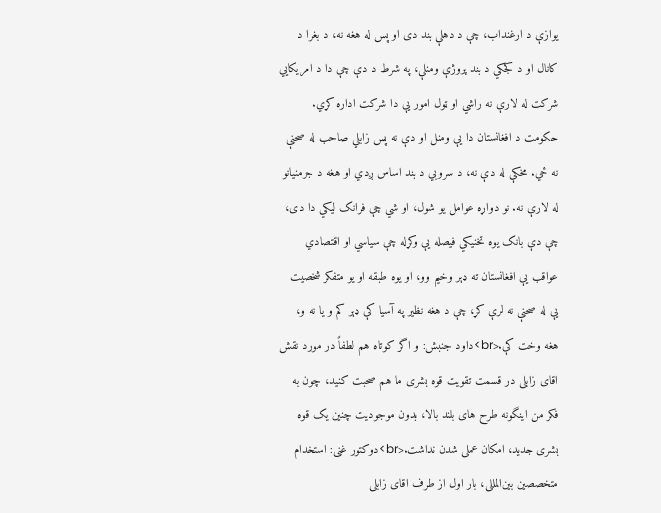یوازې د ارغنداب، چې د دهلې بند دی او پس له هغه نه، د بغرا د کانال او د کجکي د بند پروژې ومنلې، په شرط د دې چې دا د امریکایي شرکت له لارې نه راشي او ټول امور یې دا شرکت اداره کړي. حکومت د افغانستان دا یې ومنل او دې نه پس زابلي صاحب له صحنې نه ځي. مخکې له دې نه، د سروبي د بند اساس ږدي او هغه د جرمنیانو له لارې نه. نو دواړه عوامل یو شول، او شي چې فرانک لیکي دا دی، چې دې بانک یوه تخنیکي فیصله یې وکړله چې سیاسي او اقتصادي عواقب یې افغانستان ته ډېر وخیم وو، او یوه طبقه او یو متفکر شخصیت یې له صحنې نه لرې کړ، چې د هغه نظیر په آسیا کې ډېر کم و یا نه و، هغه وخت کې.<br>داود جنبش: و اگر کوتاه هم لطفاً در مورد نقش اقای زابلی در قسمت تقویت قوه بشری ما هم صحبت کنید، چون به فکر من اینگونه طرح های بلند بالا، بدون موجودیت چنین یک قوه بشری جدید، امکان عملی شدن نداشت.<br>دوکتور غنی: استخدام متخصصین بین‌المللی، بار اول از طرف اقای زابلی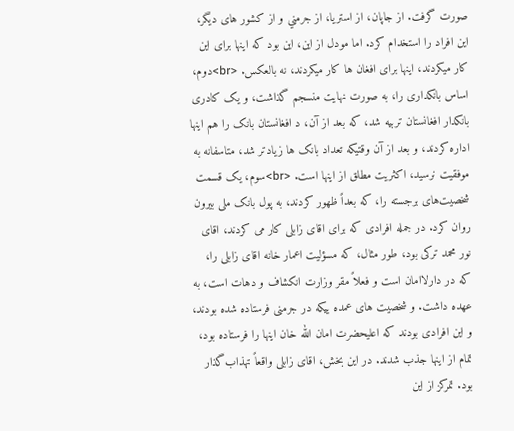صورت گرفت. از جاپان، از استریا، از جرمني و از کشور های دیگر، این افراد را استخدام کرد. اما مودل از این، این بود که اینها برای این کار میکردند، اینها برای افغان ها کار میکردند، نه بالعکس. <br>دوم، اساس بانکداری را، به صورت نهایت منسجم گذاشت، و یک کادری بانکدار افغانستان تربیه شد، که بعد از آن، د افغانستان بانک را هم اینها اداره کردند، و بعد از آن وقتیکه تعداد بانک ها زیادتر شد، متاسفانه به موفقیت نرسید، اکثریت مطلق از اینها است. <br>سوم، یک قسمت شخصیت‌های برجسته را، که بعداً ظهور کردند، به پول بانک ملی بیرون روان کرد. در جمله افرادی که برای اقای زابلی کار می کردند، اقای نور محمد ترکی بود، طور مثال، که مسؤلیت اعمار خانه اقای زابلی را، که در دارلاامان است و فعلاً مقر وزارت انکشاف و دهات است، به عهده داشت. و شخصیت های عمده ییکه در جرمنی فرستاده شده بودند، و این افرادی بودند که اعلیحضرت امان الله خان اینها را فرستاده بود، تمام از اینها جذب شدند. در این بخش، اقای زابلی واقعاً تهذاب‌گذار بود. تمرکز از این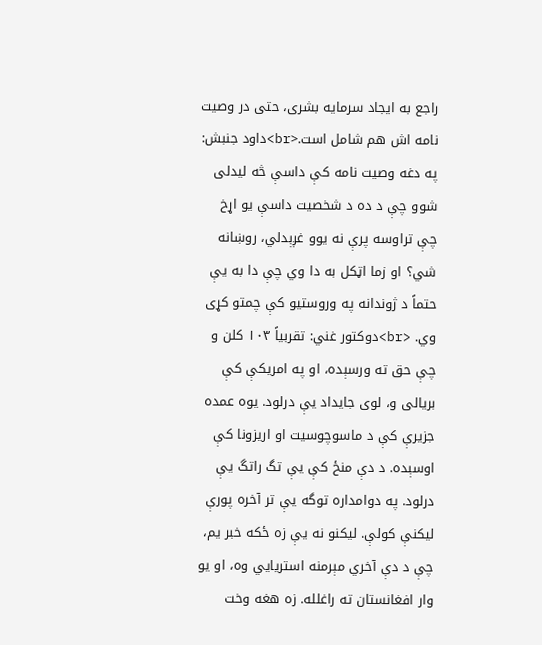راجع به ایجاد سرمایه بشری، حتی در وصیت نامه اش هم شامل است.<br>داود جنبش: په دغه وصیت نامه کې داسې څه لیدلی شوو چې د ده د شخصیت داسې یو اړخ چې تراوسه پرې نه یوو غږېدلي، روښانه شي؟ او زما اټکل به دا وي چې دا به یې حتماً د ژوندانه په وروستیو کې چمتو کړی وي. <br>دوکتور غني: تقربیاً ۱۰۳ کلن و چې حق ته ورسېده، او په امریکې کې بریالی و، لوی جایداد یې درلود. یوه عمده جزیرې کې د ماسوچوسیت او اریزونا کې اوسېده. د دې منځ کې یې تگ راتگ یې درلود. په دوامداره توگه یې تر آخره پورې لیکنې کولې. لیکنو نه یې زه ځکه خبر یم، چې د دې آخري مېرمنه استریايي وه، او یو وار افغانستان ته راغلله. زه هغه وخت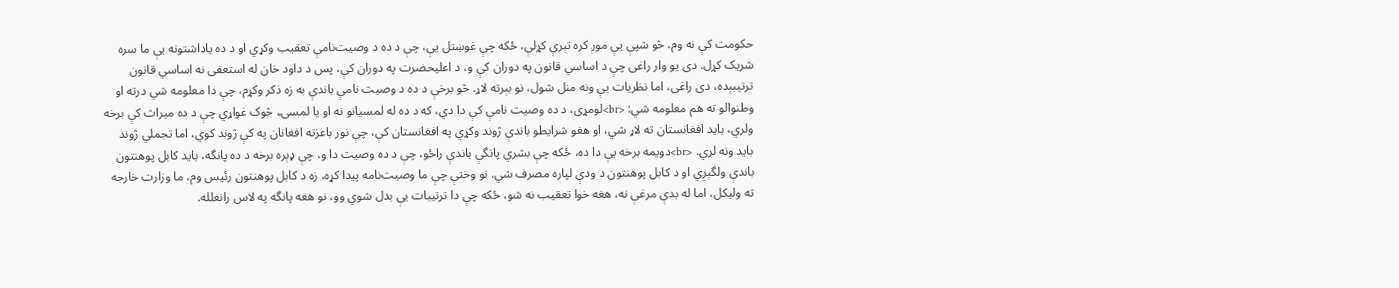حکومت کې نه وم، څو شپې یې موږ کره تېرې کړلې، ځکه چې غوښتل یې، چې د ده د وصیت‌نامې تعقیب وکړي او د ده یاداشتونه یې ما سره شریک کړل. دی یو وار راغی چې د اساسي قانون په دوران کې و، د اعلیحضرت په دوران کې، پس د داود خان له استعفی نه اساسي قانون ترتیبېده، دی راغی، اما نظریات یې ونه منل شول، نو بېرته لاړ. څو برخې د ده د وصیت نامې باندې به زه ذکر وکړم، چې دا معلومه شي درته او وطنوالو ته هم معلومه شي: <br>لومړی، د ده وصیت نامې کې دا دي، که د ده له لمسیانو نه او یا لمسۍ، څوک غواړي چې د ده میراث کې برخه ولري، باید افغانستان ته لاړ شي، او هغو شرایطو باندې ژوند وکړي په افغانستان کې، چې نور باعزته افغانان په کې ژوند کوي، اما تجملي ژوند باید ونه لري. <br>دویمه برخه یې دا ده، ځکه چې بشري پانگې باندې راځو، چې د ده وصیت دا و، چې ډېره برخه د ده پانگه، باید کابل پوهنتون باندې ولگېږي او د کابل پوهنتون د ودې لپاره مصرف شي. نو وختې چې ما وصیت‌نامه پیدا کړه، زه د کابل پوهنتون رئیس وم، ما وزارت خارجه ته ولیکل، اما له بدې مرغې نه، هغه خوا تعقیب نه شو، ځکه چې دا ترتیبات یې بدل شوي وو، نو هغه پانگه په لاس رانغلله.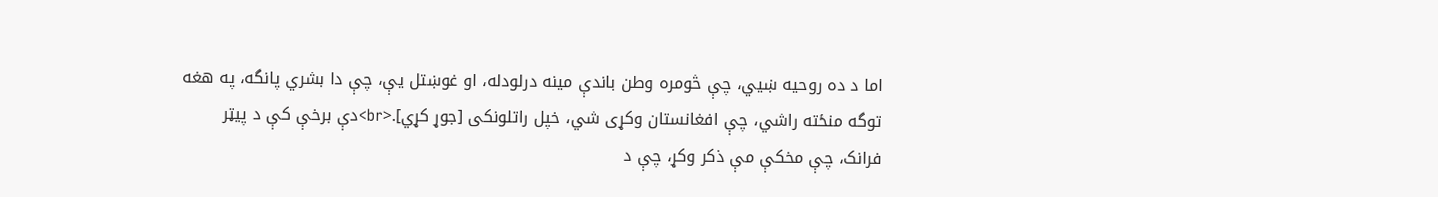اما د ده روحیه ښیي، چې څومره وطن باندې مینه درلودله، او غوښتل یې، چې دا بشري پانگه، په هغه توگه منځته راشي، چې افغانستان وکړی شي، خپل راتلونکی [جوړ کړي].<br>دې برخې کې د پيټر فرانک، چې مخکې مې ذکر وکړ، چې د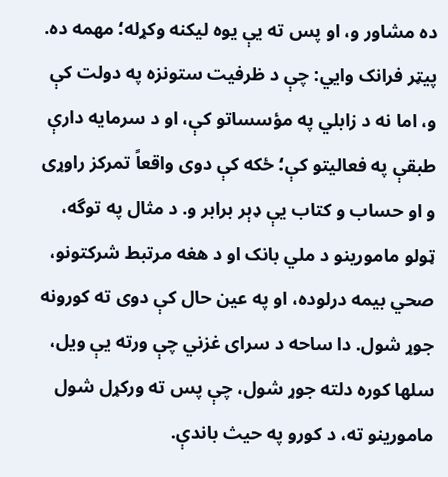ده مشاور و، او پس ته یې یوه لیکنه وکړله؛ مهمه ده. پيټر فرانک وایي: چې د ظرفیت ستونزه په دولت کې و، اما نه د زابلي په مؤسساتو کې، او د سرمایه دارې طبقې په فعالیتو کې؛ ځکه کې دوی واقعاً تمرکز راوړی و او حساب و کتاب یې ډېر برابر و. د مثال په توگه، ټولو مامورینو د ملي بانک او د هغه مرتبط شرکتونو، صحي بیمه درلوده، او په عین حال کې دوی ته کورونه جوړ شول. دا ساحه د سرای غزني چې ورته یې ویل، سلها کوره دلته جوړ شول، چې پس ته ورکړل شول مامورینو ته، د کورو په حیث باندې.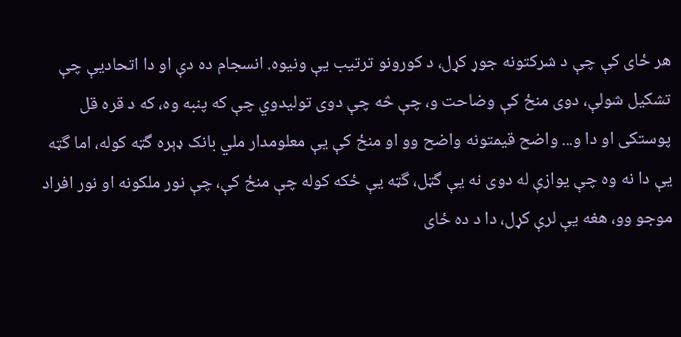هر ځای کې چې د شرکتونه جوړ کړل، د کورونو ترتیب یې ونیوه. انسجام ده دې او دا اتحادیې چې تشکیل شولې، دوی منځ کې وضاحت و، چې څه چې دوی تولیدوي چې که پنبه وه، که د قره قل پوستکی او دا و... واضح قیمتونه واضح وو او منځ کې یې معلومدار ملي بانک ډېره گټه کوله، اما گټه یې دا نه وه چې یوازې له دوی نه یې گټل، گټه یې ځکه کوله چې منځ کې، چې نور ملکونه او نور افراد موجو وو، هغه یې لرې کړل، دا د ده ځای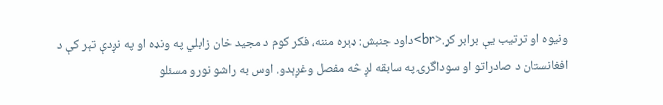ونیوه او ترتیب یې برابر کړ.<br>داود جنبش: ډېره مننه، فکر کوم د مجید خان زابلي په ونډه او په نږدې تېر کې د افغانستان د صادراتو او سوداگرۍ په سابقه لږ څه مفصل وغږېدو. اوس به راشو نورو مسئلو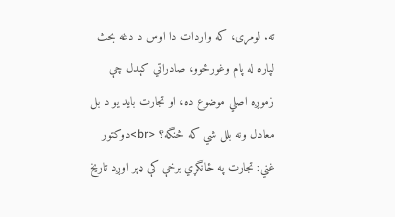ته. لومړی، که واردات دا اوس د دغه بحث لپاره له پام وغورځوو، صادراتي کېدل چې زموږه اصلي موضوع ده، او تجارت باید یو د بل معادل ونه بلل شي که څنگه؟ <br>دوکتور غني: تجارت په ځانگړي برخې کې ډېر اوږد تاریخ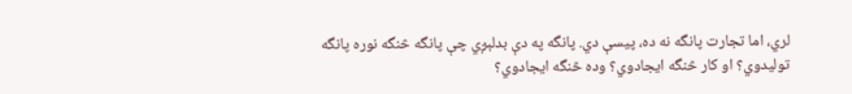لري، اما تجارت پانگه نه ده، پيسې دي. پانگه په دې بدلېږي چې پانگه څنگه نوره پانگه تولیدوي؟ او کار څنگه ایجادوي؟ وده څنگه ایجادوي؟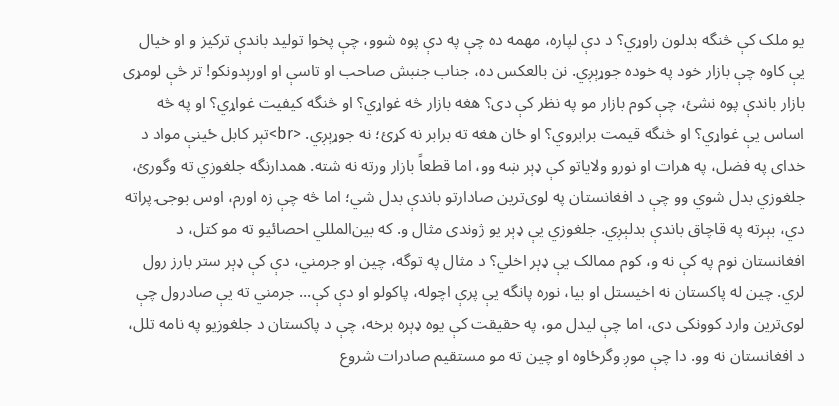یو ملک کې څنگه بدلون راوړي؟ د دې لپاره، مهمه ده چې په دې پوه شوو، چې پخوا تولید باندې ترکیز و او خیال یې کاوه چې بازار خود په خوده جوړېږي. نن بالعکس ده، جناب جنبش صاحب او تاسې او اورېدونکو! تر څې لومړی بازار باندې پوه نشئ، چې کوم بازار مو په نظر کې دی؟ هغه بازار څه غواړي؟ او څنگه کیفیت غواړي؟ او په څه اساس یې غواړي؟ او څنگه قیمت برابروي؟ او ځان هغه ته برابر نه کړئ؛ نه جوړېږي. <br>تېر کابل ځینې مواد د خدای په فضل، په هرات او نورو ولایاتو کې ډېر ښه وو، اما قطعاً بازار ورته نه شته. همدارنگه جلغوزي ته وگورئ، جلغوزي بدل شوي وو چې د افغانستان په لوی‌ترین صادارتو باندې بدل شي؛ اما څه چې زه اورم، اوس بوجۍ پراته دي، بېرته په قاچاق باندې بدلېږي. جلغوزي یې ډېر یو ژوندی مثال و. که بین‌المللي احصائیو ته مو کتل، د افغانستان نوم په کې نه و، کوم ممالک یې ډېر اخلي؟ د مثال په توگه، چین او جرمني، دې کې ډېر ستر بارز رول لري. چین له پاکستان نه اخیستل او بیا، نوره پانگه یې پرې اچوله، پاکولو او دې کې... جرمني ته یې صادرول چې لوی‌ترین وارد کوونکی دی، اما چې لیدل مو، په حقیقت کې یوه ډېره برخه، چې د پاکستان د جلغوزیو په نامه تلل، د افغانستان نه وو. دا چې موږ وگرځاوه او چین ته مو مستقیم صادرات شروع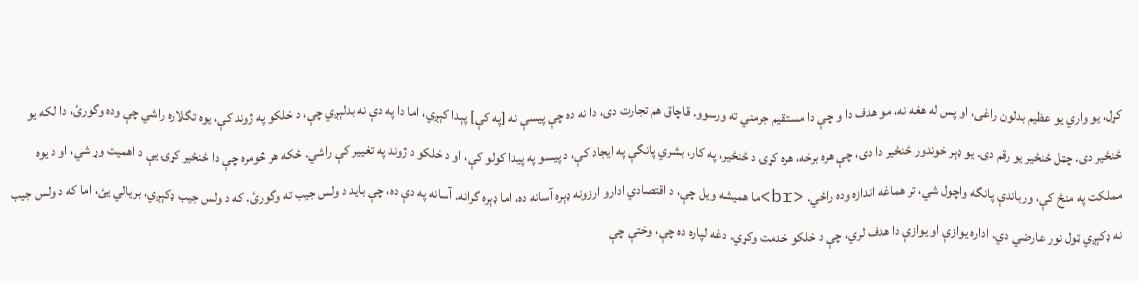کړل، یو واري یو عظیم بدلون راغی، او پس له هغه نه، مو هدف دا و چې دا مستقیم جرمني ته ورسوو. قاچاق هم تجارت دی، دا نه ده چې پیسې نه [په کې] پېدا کېږي، اما دا په دې نه بدلېږي چې، د خلکو په ژوند کې، یوه تگلاره راشي چې وده وگورئ، دا لکه یو ځنځير دی. چټل ځنځیر یو رقم دی. یو ډېر خوندور ځنځیر دا دی، چې هره برخه، هره کړۍ د ځنځیر، په کار، بشري پانگې په ایجاد کې، د پیسو په پیدا کولو کې، او د خلکو د ژوند په تغییر کې راشي. ځکه هر څومره چې دا ځنځير کړۍ یې د اهمیت وړ شي، او د یوه مملکت په منځ کې، ورباندې پانگه واچول شي، تر هماغه اندازه وده راځي. <br>ما همیشه ویل چې، د اقتصادي ادارو ارزونه ډېره آسانه ده، اما ډېره گرانه. آسانه په دې ده، چې باید د ولس جیب ته وگورئ. که د ولس جیب ډکېږي، بریالي یئ، اما که د ولس جیب نه ډکېږي ټول نور عارضي دي. اداره یوازې او یوازې دا هدف لري، چې د خلکو خدمت وکړي. دغه لپاره ده چې، وختې چې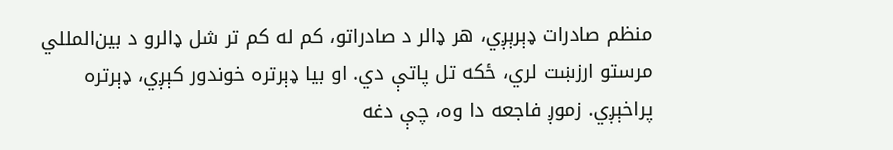منظم صادرات ډېرېږي، هر ډالر د صادراتو، کم له کم تر شل ډالرو د بین‌المللي مرستو ارزښت لري، ځکه تل پاتې دي. او بیا ‌ډېرتره خوندور کېږي، ډېرتره پراخېږي. زموږ فاجعه دا وه، چې دغه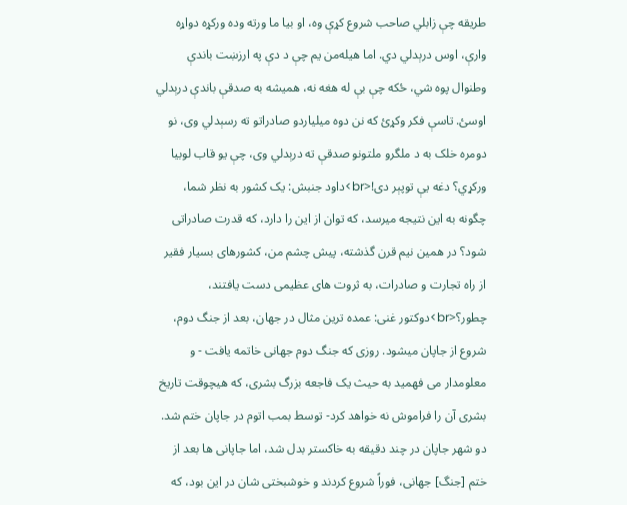طریقه چې زابلي صاحب شروع کړې وه، او بیا ما ورته وده ورکړه دواړه وارې، اوس درېدلي دي. اما هیله‌من یم چې د دې په ارزښت باندې وطنوال پوه شي، ځکه چې بې له هغه نه، همیشه به صدقې باندې درېدلي اوسئ. تاسې فکر وکړئ که نن دوه میلیاردو صادراتو ته رسېدلي وی، نو دومره خلک به د ملگرو ملتونو صدقې ته درېدلي وی، چې یو قاب لوبیا ورکړي؟ دغه یې توپېر دی!<br>داود جنبش: یک کشور به نظر شما، چگونه به این نتیجه میرسد، که توان از این را دارد، که قدرت صادراتی شود؟ در همین نیم قرن گذشته، پیش چشم من، کشورهای بسیار فقیر از راه تجارت و صادرات، به ثروت های عظیمی دست یافتند، چطور؟<br>دوکتور غنی: عمده ترین مثال در جهان، بعد از جنگ دوم، شروع از جاپان میشود. روزی که جنگ دوم جهانی خاتمه یافت - و معلومدار می فهمید به حیث یک فاجعه بزرگ بشری، که هیچوقت تاریخ بشری آن را فراموش نه خواهد کرد- توسط بمب اتوم در جاپان ختم شد. دو شهر جاپان در چند دقیقه به خاکستر بدل شد، اما جاپانی ها بعد از ختم [جنگ] جهانی، فوراً شروع کردند و خوشبختی شان در این بود، که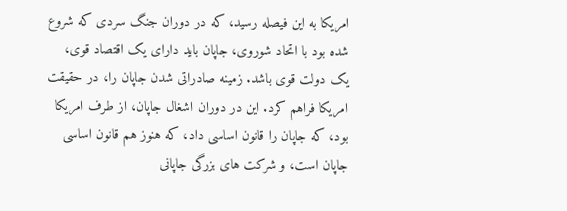امریکا به این فیصله رسید، که در دوران جنگ سردی که شروع شده بود با اتحاد شوروی، جاپان باید دارای یک اقتصاد قوی، یک دولت قوی باشد. زمینه صادراتی شدن جاپان را، در حقیقت امریکا فراهم کرد. این در دوران اشغال جاپان، از طرف امریکا بود، که جاپان را قانون اساسی داد، که هنوز هم قانون اساسی جاپان است، و شرکت های بزرگی جاپانی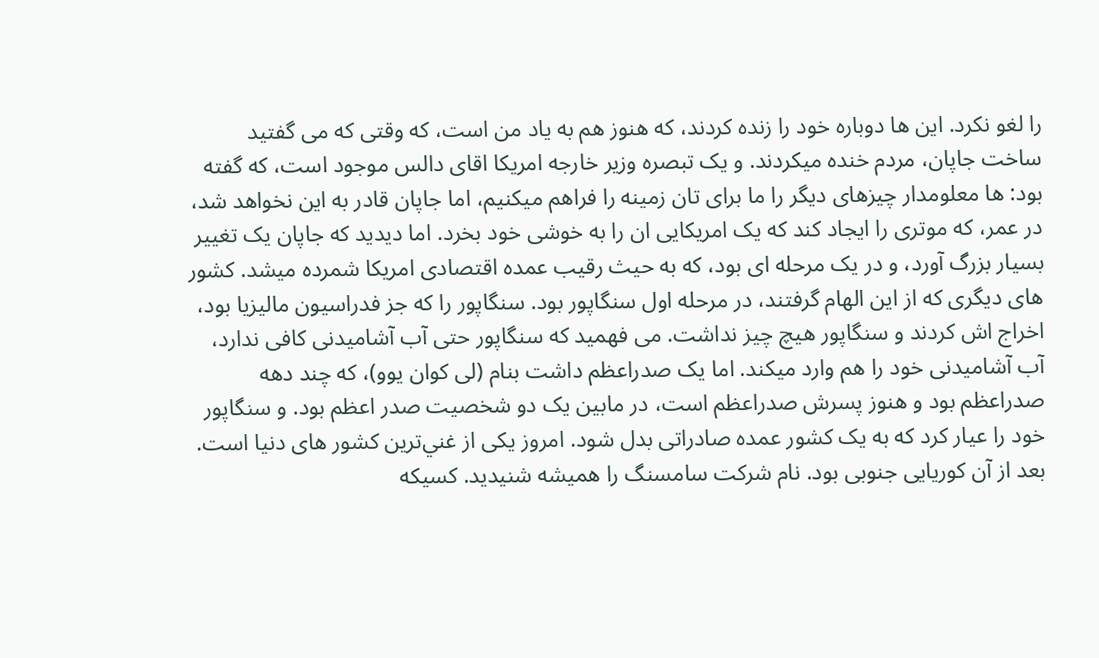را لغو نکرد. این ها دوباره خود را زنده کردند، که هنوز هم به یاد من است، که وقتی که می گفتید ساخت جاپان، مردم خنده میکردند. و یک تبصره وزیر خارجه امریکا اقای دالس موجود است، که گفته بود: ها معلومدار چیزهای دیگر را ما برای تان زمینه را فراهم میکنیم، اما جاپان قادر به این نخواهد شد، در عمر، که موتری را ایجاد کند که یک امریکایی ان را به خوشی خود بخرد. اما دیدید که جاپان یک تغییر بسیار بزرگ آورد، و در یک مرحله ای بود، که به حیث رقیب عمده اقتصادی امریکا شمرده میشد. کشور های دیگری که از این الهام گرفتند، در مرحله اول سنگاپور بود. سنگاپور را که جز فدراسیون مالیزیا بود، اخراج اش کردند و سنگاپور هیچ چیز نداشت. می فهمید که سنگاپور حتی آب آشامیدنی کافی ندارد، آب آشامیدنی خود را هم وارد میکند. اما یک صدراعظم داشت بنام (لی کوان یوو)، که چند دهه صدراعظم بود و هنوز پسرش صدراعظم است، در مابین یک دو شخصیت صدر اعظم بود. و سنگاپور خود را عیار کرد که به یک کشور عمده صادراتی بدل شود. امروز یکی از غني‌ترین کشور های دنیا است. بعد از آن کوریایی جنوبی بود. نام شرکت سامسنگ را همیشه شنیدید. کسیکه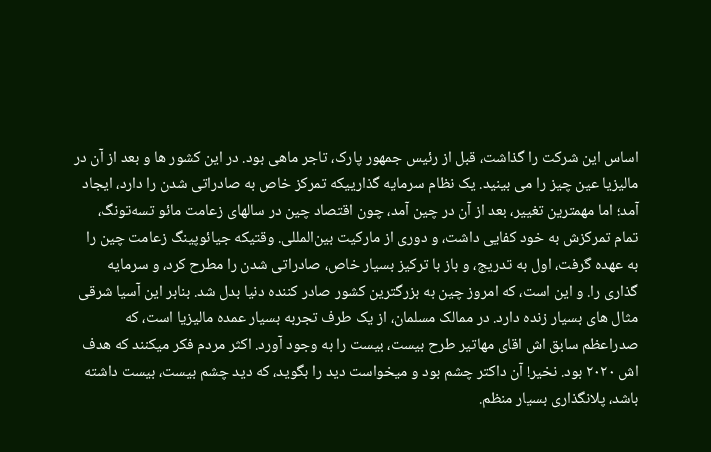اساس این شرکت را گذاشت، قبل از رئیس جمهور پارک، تاجر ماهی بود. در این کشور ها و بعد از آن در مالیزیا عین چیز را می بینید. یک نظام سرمایه گذارییکه تمرکز خاص به صادراتی شدن را دارد، ایجاد آمد؛ اما مهمترین تغییر، بعد از آن در چین آمد، چون اقتصاد چین در سالهای زعامت مائو تسه‌تونگ، تمام تمرکزش به خود کفایی داشت، و دوری از مارکیت بین‌المللی. وقتیکه جیائوپینگ زعامت چین را به عهده گرفت، اول به تدریج، و باز با ترکیز بسیار خاص، صادراتی شدن را مطرح کرد، و سرمایه گذاری را. و این است، که امروز چین به بزرگترین کشور صادر کننده دنیا بدل شد. بنابر این آسیا شرقی مثال های بسیار زنده دارد. در ممالک مسلمان، از یک طرف تجربه بسیار عمده مالیزیا است، که صدراعظم سابق اش اقای مهاتیر طرح بیست، بیست را به وجود آورد. اکثر مردم فکر میکنند که هدف اش ۲۰۲۰ بود. نخیر! آن داکتر چشم بود و میخواست دید را بگوید، که دید چشم بیست، بیست داشته باشد، پلانگذاری بسیار منظم.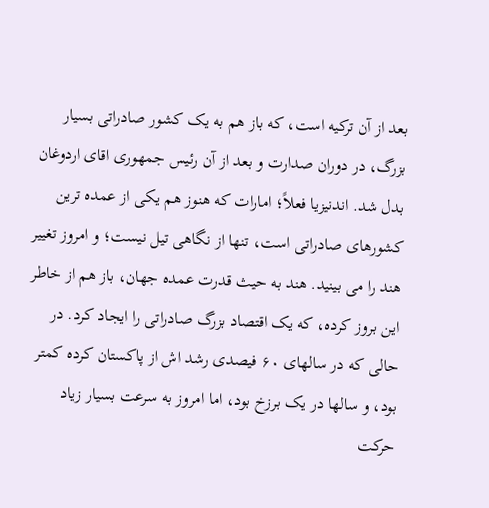بعد از آن ترکیه است، که باز هم به یک کشور صادراتی بسیار بزرگ، در دوران صدارت و بعد از آن رئیس جمهوری اقای اردوغان بدل شد. اندنیزیا فعلاً؛ امارات که هنوز هم یکی از عمده ترین کشورهای صادراتی است، تنها از نگاهی تیل نیست؛ و امروز تغییر هند را می بینید. هند به حیث قدرت عمده جهان، باز هم از خاطر این بروز کرده، که یک اقتصاد بزرگ صادراتی را ایجاد کرد. در حالی که در سالهای ۶۰ فیصدی رشد اش از پاکستان کرده کمتر بود، و سالها در یک برزخ بود، اما امروز به سرعت بسیار زیاد حرکت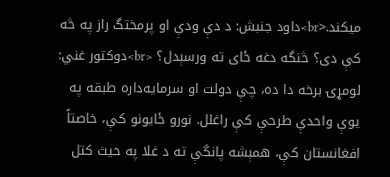میکند.<br>داود جنبش: د دې ودې او پرمختگ راز په څه کې دی؟ څنگه دغه ځای ته ورسېدل؟ <br>دوکتور غني: لومړۍ برخه دا ده، چې دولت او سرمایه‌داره طبقه په یوې واحدې طرحې کې راغلل. نورو ځایونو کې، خاصتاً افغانستان کې، همېشه پانگې ته د غلا په حیث کتل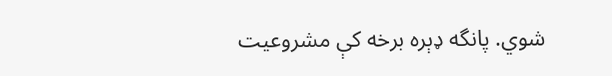شوي. پانگه ډېره برخه کې مشروعیت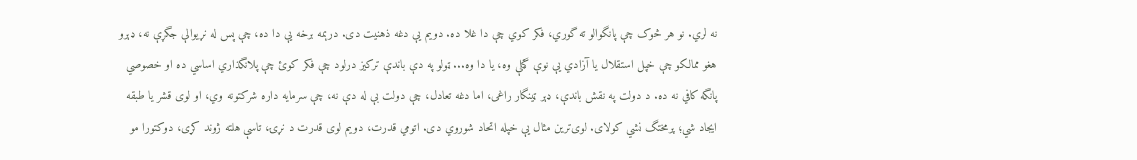نه لري. نو هر څوک چې پانگوالو ته گوري، فکر کوي چې دا غلا ده. دویم یې دغه ذهنیت دی. درېمه برخه یې دا ده، چې پس له نړیوالې جگړې نه، ډېرو هغو ممالکو چې خپل استقلال یا آزادي یې نوې گټلې وه، یا دا وه... ټولو په دې باندې ترکیز درلود چې فکر کوئ چې پلانگذاري اساسي ده او خصوصي پانگه کافي نه ده. د دولت په نقش باندې، ډېر ټینگار راغی، اما دغه تعادل، چې دولت بې له دې نه، چې سرمایه داره شرکتونه وي، او لوی قشر یا طبقه ایجاد شي؛ پرمختگ نشي کولای. لوی‌ترین مثال یې خپله اتحاد شوروي دی. اتومي قدرت، دویم لوی قدرت د نړۍ، تاسې هلته ژوند کړی، دوکتورا مو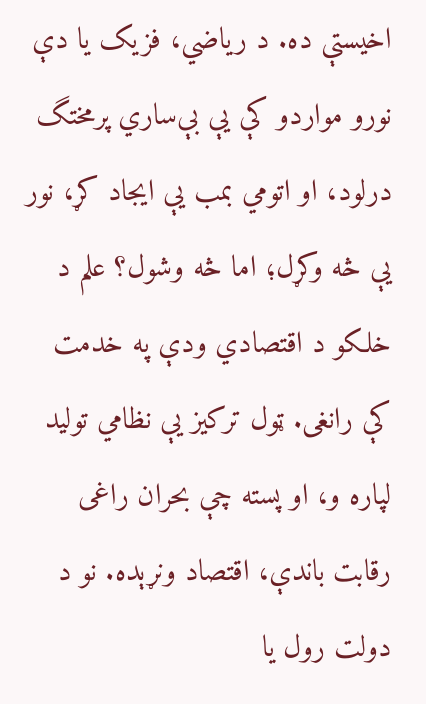اخیستې ده. د ریاضي، فزیک یا دې نورو مواردو کې یې بې‌ساري پرمختگ درلود، او اتومي بمب یې ایجاد کړ، نور یې څه وکړل؛ اما څه وشول؟ علم د خلکو د اقتصادي ودې په خدمت کې رانغی. ټول ترکیز یې نظامي تولید لپاره و، او پسته چې بحران راغی رقابت باندې، اقتصاد ونړېده. نو د دولت رول یا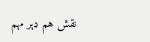نقش هم ډېر مهم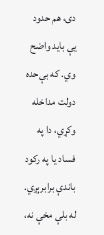دی، هم حدود یې باید واضح وي. که بې‌حده دولت مداخله وکړي، دا په فساد یا په رکود باندې برابرېږي. له بلې مخې نه،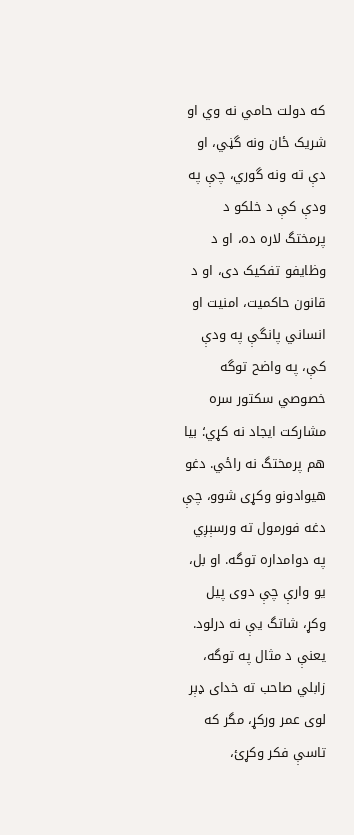که دولت حامي نه وي او شریک ځان ونه گڼي، او دې ته ونه گوري، چې په ودې کې د خلکو د پرمختگ لاره ده، او د وظایفو تفکیک دی، او د قانون حاکمیت، امنیت او انساني پانگې په ودې کې، په واضح توگه خصوصي سکتور سره مشارکت ایجاد نه کړي؛ بیا هم پرمختگ نه راځي. دغو هیوادونو وکړی شوو، چې دغه فورمول ته ورسېږي په دوامداره توگه. او بل، یو وارې چې دوی پیل وکړ، شاتگ یې نه درلود. یعنې د مثال په توگه، زابلي صاحب ته خدای ډېر لوی عمر ورکړ، مگر که تاسې فکر وکړئ،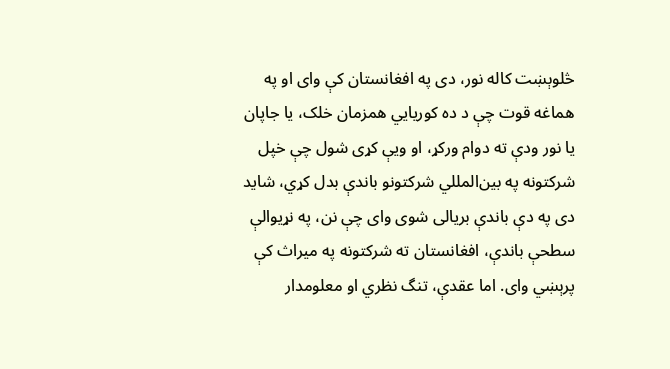څلوېښت کاله نور، دی په افغانستان کې وای او په هماغه قوت چې د ده کوریایي همزمان خلک، یا جاپان یا نور ودې ته دوام ورکړ، او ویې کړی شول چې خپل شرکتونه په بین‌المللي شرکتونو باندې بدل کړي، شاید دی په دې باندې بریالی شوی وای چې نن، په نړیوالې سطحې باندې، افغانستان ته شرکتونه په میراث کې پرېښي وای. اما عقدې، تنگ نظري او معلومدار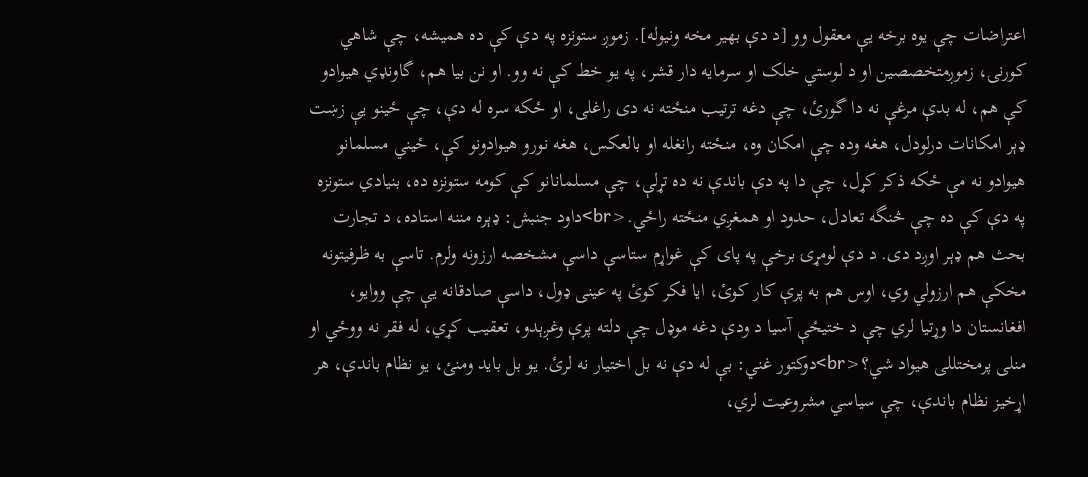اعتراضات چې یوه برخه یې معقول وو [د دې بهیر مخه ونیوله]. زموږ ستونزه په دې کې ده همیشه، چې شاهي کورنۍ، زموږمتخصصین او د لوستي خلک او سرمایه دار قشر، په یو خط کې نه وو. او نن بیا هم، گاونډي هیوادو کې هم، له بدې مرغې نه دا گورئ، چې دغه ترتیب منځته نه دی راغلی، او ځکه سره له دې، چې ځینو یې زښت ډېر امکانات درلودل، هغه وده چې امکان وه، منځته رانغله او بالعکس، هغه نورو هیوادونو کې، ځیني مسلمانو هیوادو نه مې ځکه ذکر کړل، چې دا په دې باندې نه ده تړلې، چې مسلمانانو کې کومه ستونزه ده، بنیادي ستونزه په دې کې ده چې څنگه تعادل، حدود او همغږي منځته راځي.<br>داود جنبش: ډېره مننه استاده، د تجارت بحث هم ډېر اوږد دی. د دې لومړۍ برخې په پای کې غواړم ستاسې داسې مشخصه ارزونه ولرم. تاسې به ظرفیتونه مخکې هم ارزولي وي، اوس هم به پرې کار کوئ، ایا فکر کوئ په عینی ډول، داسې صادقانه یې چې ووایو، افغانستان دا وړتیا لري چې د ختیځې آسیا د ودې دغه موډل چې دلته پرې وغږېدو، تعقیب کړي، له فقر نه ووځي او منلی پرمختللی هیواد شي؟<br>دوکتور غني: بې له دې نه بل اختیار نه لرئ. یو بل باید ومنئ، یو نظام باندې، هر اړخیز نظام باندې، چې سیاسي مشروعیت لري،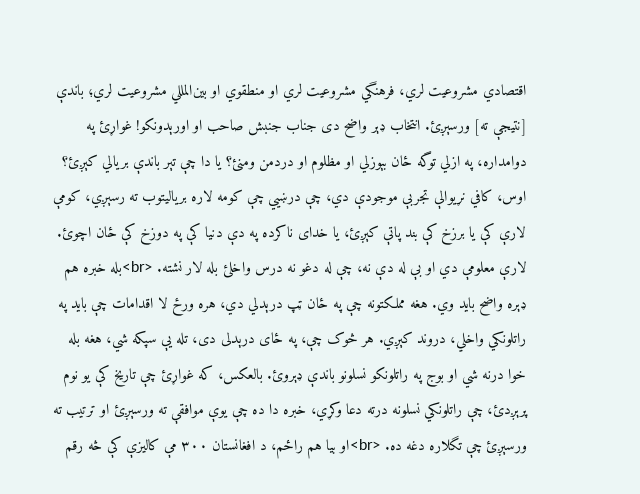اقتصادي مشروعیت لري، فرهنگي مشروعیت لري او منطقوي او بین‌المللي مشروعیت لري؛ باندې [نتیجې ته] ورسېږئ. انتخاب ډېر واضح دی جناب جنبش صاحب او اورېدونکو! غواړئ په دوامداره، په ازلي توگه ځان بېوزلي او مظلوم او دردمن ومنئ؟ یا دا چې تېر باندې بریالي کېږئ؟ اوس، کافي نړیوالې تجربې موجودې دي، چې درښیي چې کومه لاره بریالیتوب ته رسېږي، کومې لارې کې یا برزخ کې بند پاتې کېږئ، یا خدای ناکرده په دې دنیا کې په دوزخ کې ځان اچوئ. لارې معلومې دي او بې له دې نه، چې له دغو نه درس واخلئ بله لار نشته. <br>بله خبره هم ډېره واضح باید وي. هغه مملکتونه چې په ځان ټپ درېدلي دي، هره ورځ لا اقدامات چې باید په راتلونکي واخلي، دروند کېږي. هر څوک چې، په ځای درېدلی دی، تله یې سپکه شي، هغه بله خوا درنه شي او بوج په راتلونکو نسلونو باندې ډېروئ. بالعکس، که غواړئ چې تاریخ کې یو نوم پرېږدئ، چې راتلونکي نسلونه درته دعا وکړي، خبره دا ده چې یوې موافقې ته ورسېږئ او ترتیب ته ورسېږئ چې تگلاره دغه ده. <br>او بیا هم راځم، د افغانستان ۳۰۰ مې کالیزې کې څه رقم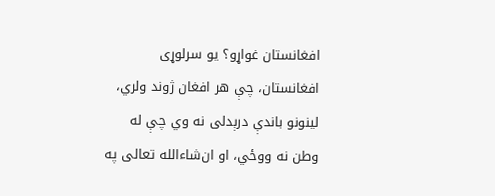افغانستان غواړو؟ یو سرلوړی افغانستان، چې هر افغان ژوند ولري، لینونو باندې درېدلی نه وي چې له وطن نه ووځي، او ان‌شاءالله تعالی په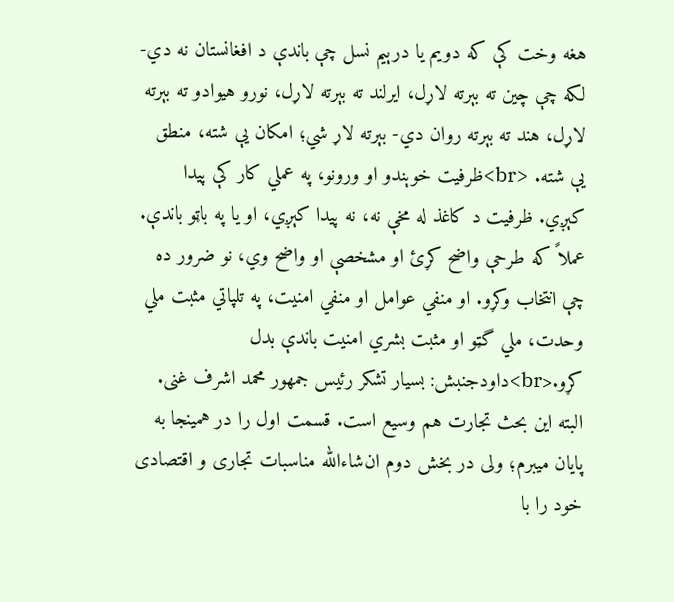هغه وخت کې که دویم یا درېیم نسل چې باندې د افغانستان نه دي- لکه چې چین ته بېرته لاړل، ایرلند ته بېرته لاړل، نورو هیوادو ته بېرته لاړل، هند ته بېرته روان دي- بېرته لاړ شي؛ امکان یې شته، منطق یې شته. <br>ظرفیت خوېندو او ورونو، په عملي کار کې پیدا کېږي. ظرفیت د کاغذ له مخې نه، نه پیدا کېږي، او یا په باټو باندې. عملاً که طرحې واضح کړئ او مشخصې او واضح وي، نو ضرور ده چې انتخاب وکړو. او منفي عوامل او منفي امنیت، په تلپاتي مثبت ملي وحدت، ملي گټو او مثبت بشري امنیت باندې بدل کړو.<br>داودجنبش: بسیار تشکر رئیس جمهور محمد اشرف غنی. البته این بحث تجارت هم وسیع است. قسمت اول را در همینجا به پایان میبرم؛ ولی در بخش دوم ان‌شاءالله مناسبات تجاری و اقتصادی خود را با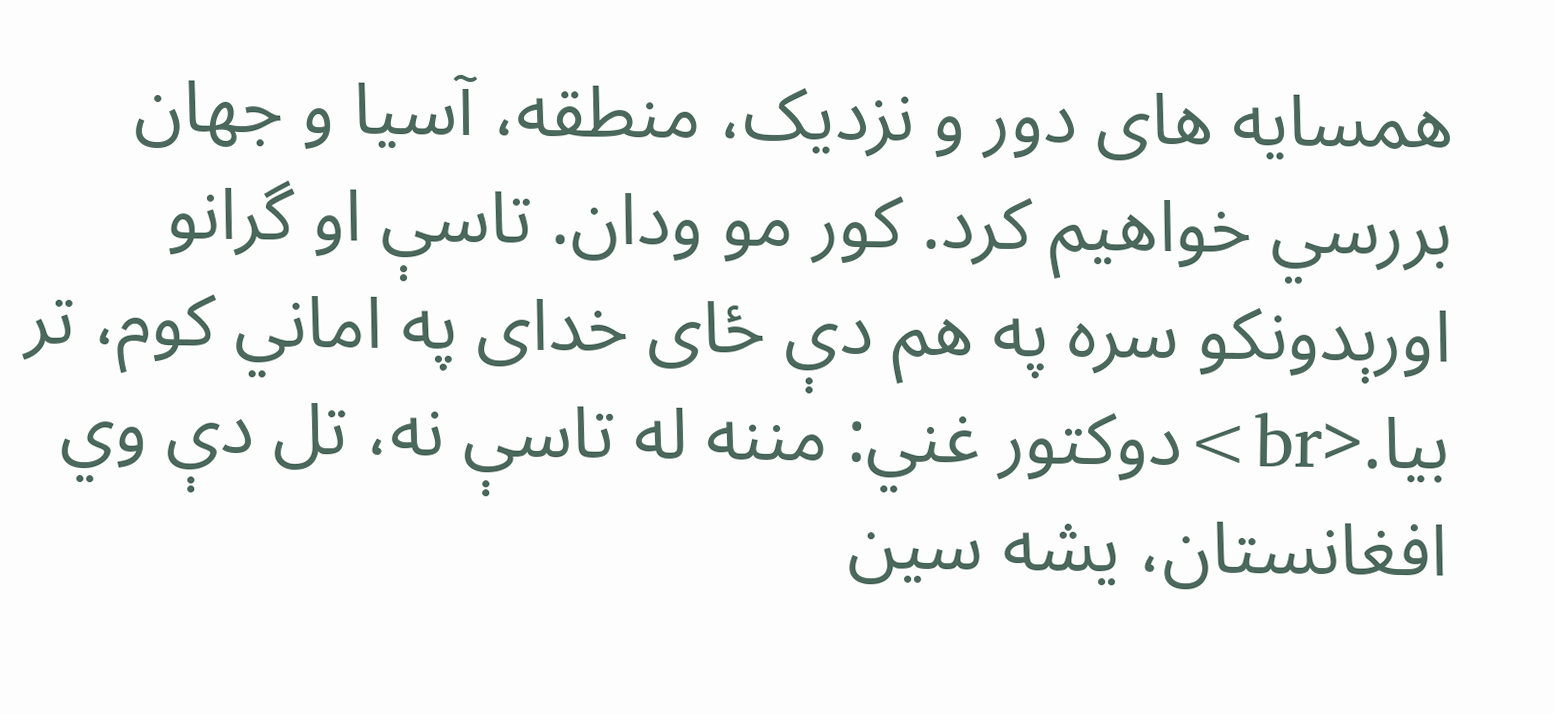همسایه های دور و نزدیک، منطقه، آسیا و جهان بررسي خواهیم کرد. کور مو ودان. تاسې او گرانو اورېدونکو سره په هم دې ځای خدای په اماني کوم، تر بیا.<br>دوکتور غني: مننه له تاسې نه، تل دې وي افغانستان، یشه سین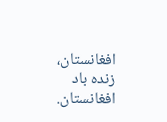افغانستان، زنده باد افغانستان.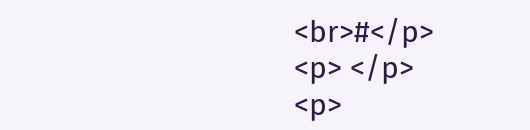<br>#</p>
<p> </p>
<p>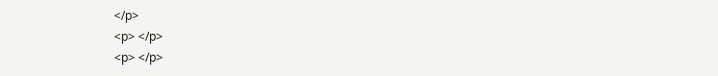</p>
<p> </p>
<p> </p>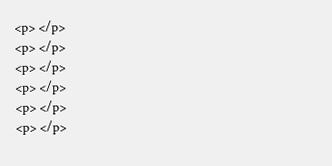<p> </p>
<p> </p>
<p> </p>
<p> </p>
<p> </p>
<p> </p>